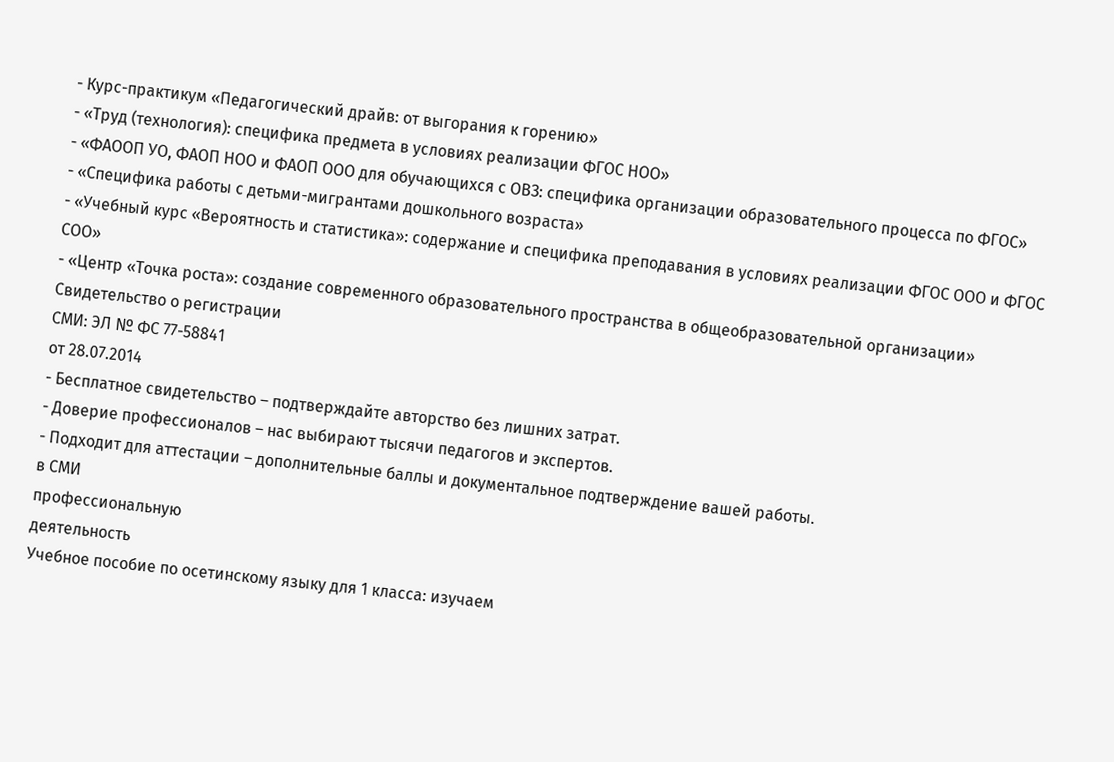- Курс-практикум «Педагогический драйв: от выгорания к горению»
- «Труд (технология): специфика предмета в условиях реализации ФГОС НОО»
- «ФАООП УО, ФАОП НОО и ФАОП ООО для обучающихся с ОВЗ: специфика организации образовательного процесса по ФГОС»
- «Специфика работы с детьми-мигрантами дошкольного возраста»
- «Учебный курс «Вероятность и статистика»: содержание и специфика преподавания в условиях реализации ФГОС ООО и ФГОС СОО»
- «Центр «Точка роста»: создание современного образовательного пространства в общеобразовательной организации»
Свидетельство о регистрации
СМИ: ЭЛ № ФС 77-58841
от 28.07.2014
- Бесплатное свидетельство – подтверждайте авторство без лишних затрат.
- Доверие профессионалов – нас выбирают тысячи педагогов и экспертов.
- Подходит для аттестации – дополнительные баллы и документальное подтверждение вашей работы.
в СМИ
профессиональную
деятельность
Учебное пособие по осетинскому языку для 1 класса: изучаем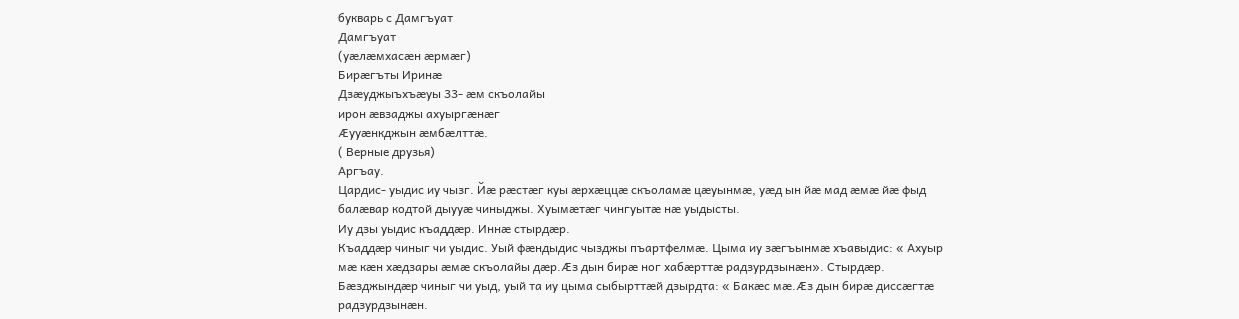букварь с Дамгъуат
Дамгъуат
(уæлæмхасæн æрмæг)
Бирæгъты Иринæ
Дзæуджыъхъæуы 33- æм скъолайы
ирон æвзаджы ахуыргæнæг
Æууæнкджын æмбæлттæ.
( Верные друзья)
Аргъау.
Цардис- уыдис иу чызг. Йæ рæстæг куы æрхæццæ скъоламæ цæуынмæ, уæд ын йæ мад æмæ йæ фыд балæвар кодтой дыууæ чиныджы. Хуымæтæг чингуытæ нæ уыдысты.
Иу дзы уыдис къаддæр. Иннæ стырдæр.
Къаддæр чиныг чи уыдис. Уый фæндыдис чызджы пъартфелмæ. Цыма иу зæгъынмæ хъавыдис: « Ахуыр мæ кæн хæдзары æмæ скъолайы дæр.Æз дын бирæ ног хабæрттæ радзурдзынæн». Стырдæр. Бæзджындæр чиныг чи уыд, уый та иу цыма сыбырттæй дзырдта: « Бакæс мæ.Æз дын бирæ диссæгтæ радзурдзынæн.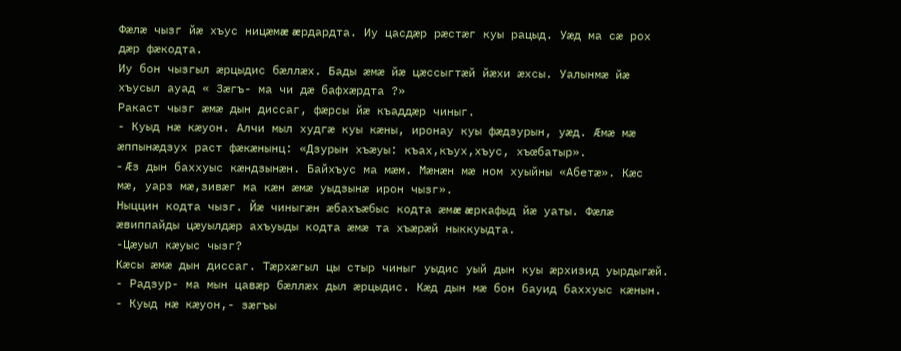Фæлæ чызг йæ хъус ницæмæ æрдардта. Иу цасдæр рæстæг куы рацыд. Уæд ма сæ рох дæр фæкодта.
Иу бон чызгыл æрцыдис бæллæх. Бады æмæ йæ цæссыгтæй йæхи æхсы. Уалынмæ йæ хъусыл ауад « Зæгъ- ма чи дæ бафхæрдта ?»
Ракаст чызг æмæ дын диссаг, фæрсы йæ къаддæр чиныг.
- Куыд нæ кæуон. Алчи мыл худгæ куы кæны, иронау куы фæдзурын, уæд. Æмæ мæ æппынæдзух раст фæкæнынц: «Дзурын хъæуы: къах,къух,хъус, хъœбатыр».
- Æз дын баххуыс кæндзынæн. Байхъус ма мæм. Мæнæн мæ ном хуыйны «Абетæ». Кæс мæ, уарз мæ,зивæг ма кæн æмæ уыдзынæ ирон чызг».
Ныццин кодта чызг. Йæ чиныгæн æбахъæбыс кодта æмæ æркафыд йæ уаты. Фæлæ æвиппайды цæуылдæр ахъуыды кодта æмæ та хъæрæй ныккуыдта.
-Цæуыл кæуыс чызг?
Кæсы æмæ дын диссаг. Тæрхæгыл цы стыр чиныг уыдис уый дын куы æрхизид уырдыгæй.
- Радзур- ма мын цавæр бæллæх дыл æрцыдис. Кæд дын мæ бон бауид баххуыс кæнын.
- Куыд нæ кæуон,- зæгъы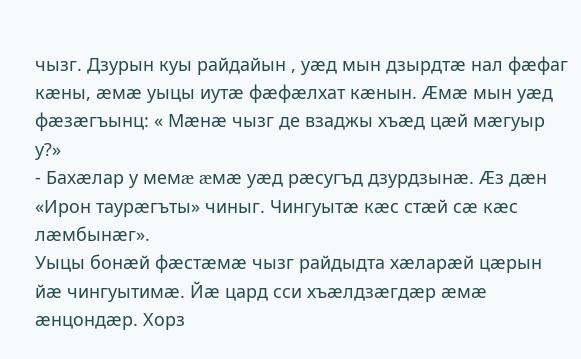чызг. Дзурын куы райдайын , уæд мын дзырдтæ нал фæфаг кæны, æмæ уыцы иутæ фæфæлхат кæнын. Æмæ мын уæд фæзæгъынц: « Мæнæ чызг де взаджы хъæд цæй мæгуыр у?»
- Бахæлар у мемæ æмæ уæд рæсугъд дзурдзынæ. Æз дæн «Ирон таурæгъты» чиныг. Чингуытæ кæс стæй сæ кæс лæмбынæг».
Уыцы бонæй фæстæмæ чызг райдыдта хæларæй цæрын йæ чингуытимæ. Йæ цард сси хъæлдзæгдæр æмæ æнцондæр. Хорз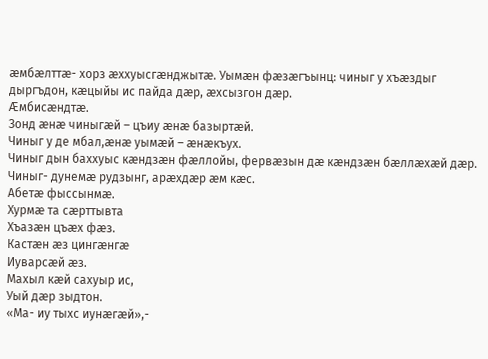æмбæлттæ- хорз æххуысгæнджытæ. Уымæн фæзæгъынц: чиныг у хъæздыг дыргъдон, кæцыйы ис пайда дæр, æхсызгон дæр.
Æмбисæндтæ.
Зонд æнæ чиныгæй – цъиу æнæ базыртæй.
Чиныг у де мбал,æнæ уымæй – æнæкъух.
Чиныг дын баххуыс кæндзæн фæллойы, фервæзын дæ кæндзæн бæллæхæй дæр.
Чиныг- дунемæ рудзынг, арæхдæр æм кæс.
Абетæ фыссынмæ.
Хурмæ та сæрттывта
Хъазæн цъæх фæз.
Кастæн æз цингæнгæ
Иуварсæй æз.
Махыл кæй сахуыр ис,
Уый дæр зыдтон.
«Ма- иу тыхс иунæгæй»,-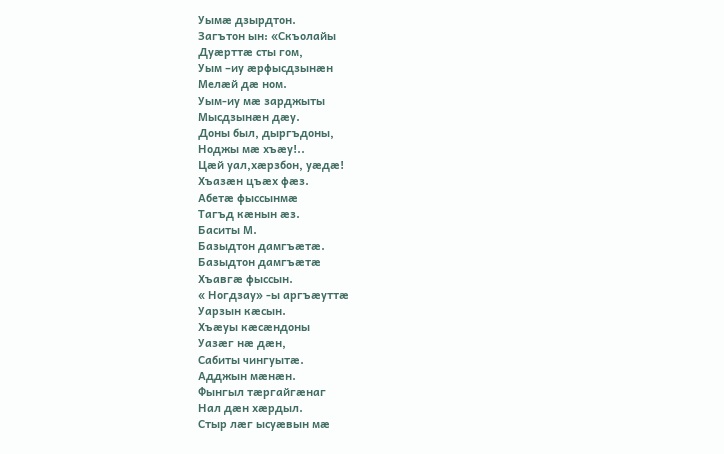Уымæ дзырдтон.
Загътон ын: «Скъолайы
Дуæрттæ сты гом,
Уым –иу æрфысдзынæн
Мелæй дæ ном.
Уым-иу мæ зарджыты
Мысдзынæн дæу.
Доны был, дыргъдоны,
Ноджы мæ хъæу!..
Цæй уал,хæрзбон, уæдæ!
Хъазæн цъæх фæз.
Абетæ фыссынмæ
Тагъд кæнын æз.
Баситы М.
Базыдтон дамгъæтæ.
Базыдтон дамгъæтæ
Хъавгæ фыссын.
« Ногдзау» -ы аргъæуттæ
Уарзын кæсын.
Хъæуы кæсæндоны
Уазæг нæ дæн,
Сабиты чингуытæ.
Адджын мæнæн.
Фынгыл тæргайгæнаг
Нал дæн хæрдыл.
Стыр лæг ысуæвын мæ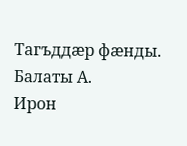Тагъддæр фæнды.
Балаты А.
Ирон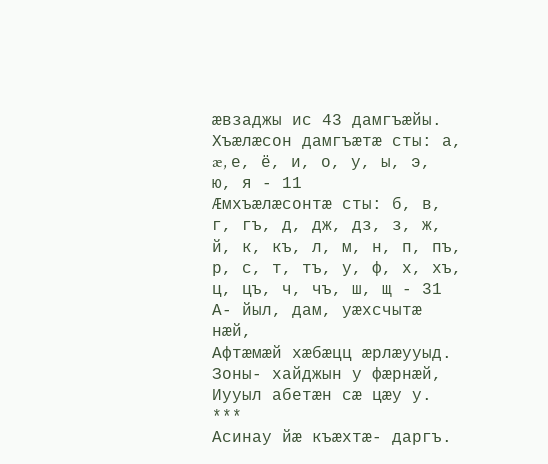æвзаджы ис 43 дамгъæйы.
Хъæлæсон дамгъæтæ сты: а, æ, е, ё, и, о, у, ы, э, ю, я - 11
Æмхъæлæсонтæ сты: б, в, г, гъ, д, дж, дз, з, ж, й, к, къ, л, м, н, п, пъ, р, с, т, тъ, у, ф, х, хъ, ц, цъ, ч, чъ, ш, щ - 31
А- йыл, дам, уæхсчытæ нæй,
Афтæмæй хæбæцц æрлæууыд.
Зоны- хайджын у фæрнæй,
Иууыл абетæн сæ цæу у.
***
Асинау йæ къæхтæ- даргъ.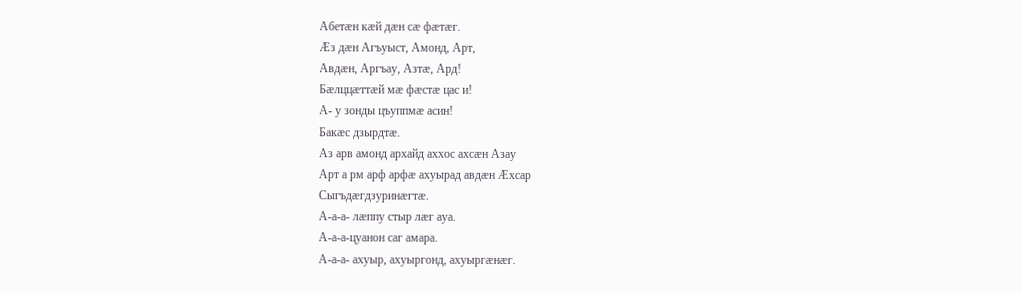Абетæн кæй дæн сæ фæтæг.
Æз дæн Агъуыст, Амонд, Арт,
Авдæн, Аргъау, Азтæ, Ард!
Бæлццæттæй мæ фæстæ цас и!
А- у зонды цъуппмæ асин!
Бакæс дзырдтæ.
Аз арв амонд архайд аххос ахсæн Азау
Арт а рм арф арфæ ахуырад авдæн Æхсар
Сыгъдæгдзуринæгтæ.
А-а-а- лæппу стыр лæг ауа.
А-а-а-цуанон саг амара.
А-а-а- ахуыр, ахуыргонд, ахуыргæнæг.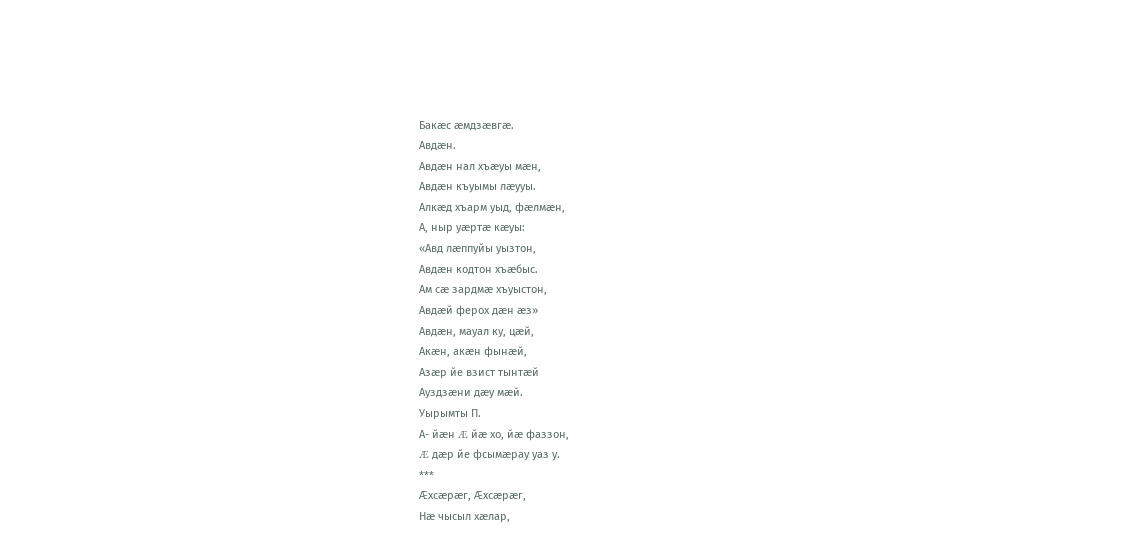Бакæс æмдзæвгæ.
Авдæн.
Авдæн нал хъæуы мæн,
Авдæн къуымы лæууы.
Алкæд хъарм уыд, фæлмæн,
А, ныр уæртæ кæуы:
«Авд лæппуйы уызтон,
Авдæн кодтон хъæбыс.
Ам сæ зардмæ хъуыстон,
Авдæй ферох дæн æз»
Авдæн, мауал ку, цæй,
Акæн, акæн фынæй,
Азæр йе взист тынтæй
Ауздзæни дæу мæй.
Уырымты П.
А- йæн Æ йæ хо, йæ фаззон,
Æ дæр йе фсымæрау уаз у.
***
Æхсæрæг, Æхсæрæг,
Нæ чысыл хæлар,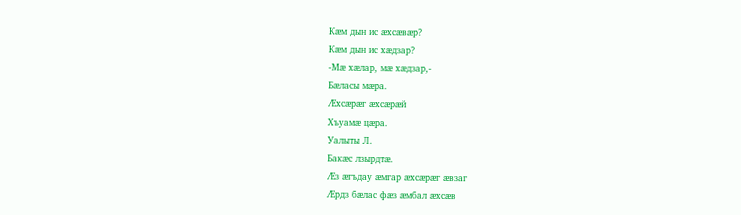Кæм дын ис æхсæвæр?
Кæм дын ис хæдзар?
-Мæ хæлар, мæ хæдзар,-
Бæласы мæра.
Æхсæрæг æхсæрæй
Хъуамæ цæра.
Уалыты Л.
Бакæс лзырдтæ.
Æз æгъдау æмгар æхсæрæг æвзаг
Æрдз бæлас фæз æмбал æхсæв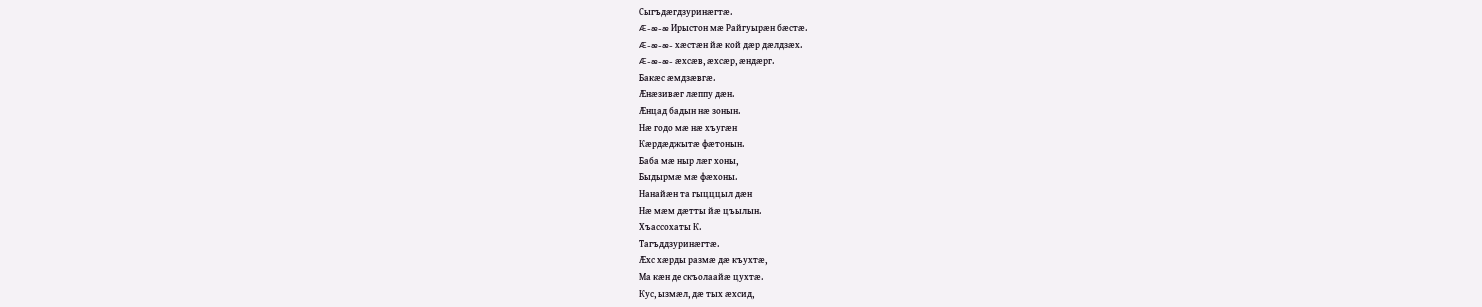Сыгъдæгдзуринæгтæ.
Æ-æ-æ Ирыстон мæ Райгуырæн бæстæ.
Æ-æ-æ- хæстæн йæ кой дæр дæлдзæх.
Æ-æ-æ- æхсæв, æхсæр, æндæрг.
Бакæс æмдзæвгæ.
Æнæзивæг лæппу дæн.
Æнцад бадын нæ зонын.
Нæ годо мæ нæ хъугæн
Кæрдæджытæ фæтонын.
Баба мæ ныр лæг хоны,
Быдырмæ мæ фæхоны.
Нанайæн та гыцццыл дæн
Нæ мæм дæтты йæ цъылын.
Хъассохаты К.
Тагъддзуринæгтæ.
Æхс хæрды размæ дæ къухтæ,
Ма кæн де скъолаайæ цухтæ.
Кус, ызмæл, дæ тых æхсид,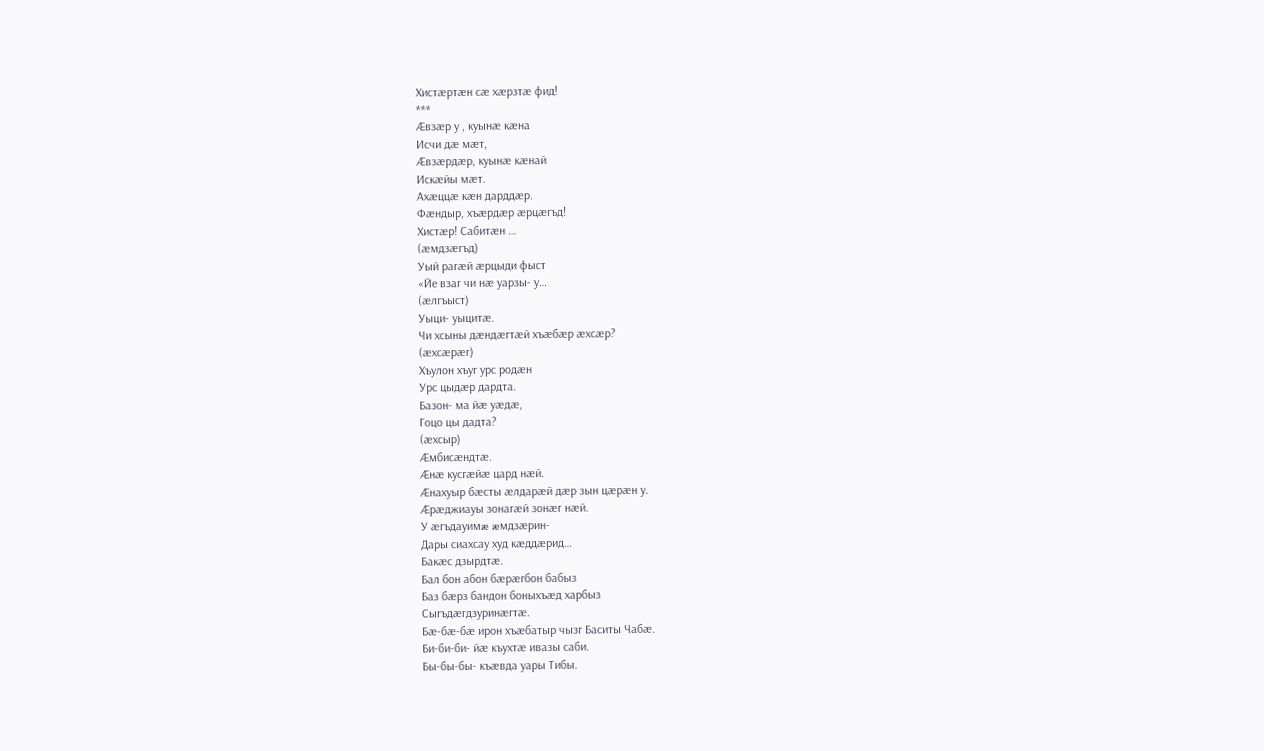Хистæртæн сæ хæрзтæ фид!
***
Æвзæр у , куынæ кæна
Исчи дæ мæт,
Æвзæрдæр, куынæ кæнай
Искæйы мæт.
Ахæццæ кæн дарддæр.
Фæндыр, хъæрдæр æрцæгъд!
Хистæр! Сабитæн …
(æмдзæгъд)
Уый рагæй æрцыди фыст
«Йе взаг чи нæ уарзы- у…
(æлгъыст)
Уыци- уыцитæ.
Чи хсыны дæндæгтæй хъæбæр æхсæр?
(æхсæрæг)
Хъулон хъуг урс родæн
Урс цыдæр дардта.
Базон- ма йæ уæдæ,
Гоцо цы дадта?
(æхсыр)
Æмбисæндтæ.
Æнæ кусгæйæ цард нæй.
Æнахуыр бæсты æлдарæй дæр зын цæрæн у.
Æрæджиауы зонагæй зонæг нæй.
У æгъдауимæ æмдзæрин-
Дары сиахсау худ кæддæрид…
Бакæс дзырдтæ.
Бал бон абон бæрæгбон бабыз
Баз бæрз бандон боныхъæд харбыз
Сыгъдæгдзуринæгтæ.
Бæ-бæ-бæ ирон хъæбатыр чызг Баситы Чабæ.
Би-би-би- йæ къухтæ ивазы саби.
Бы-бы-бы- къæвда уары Тибы.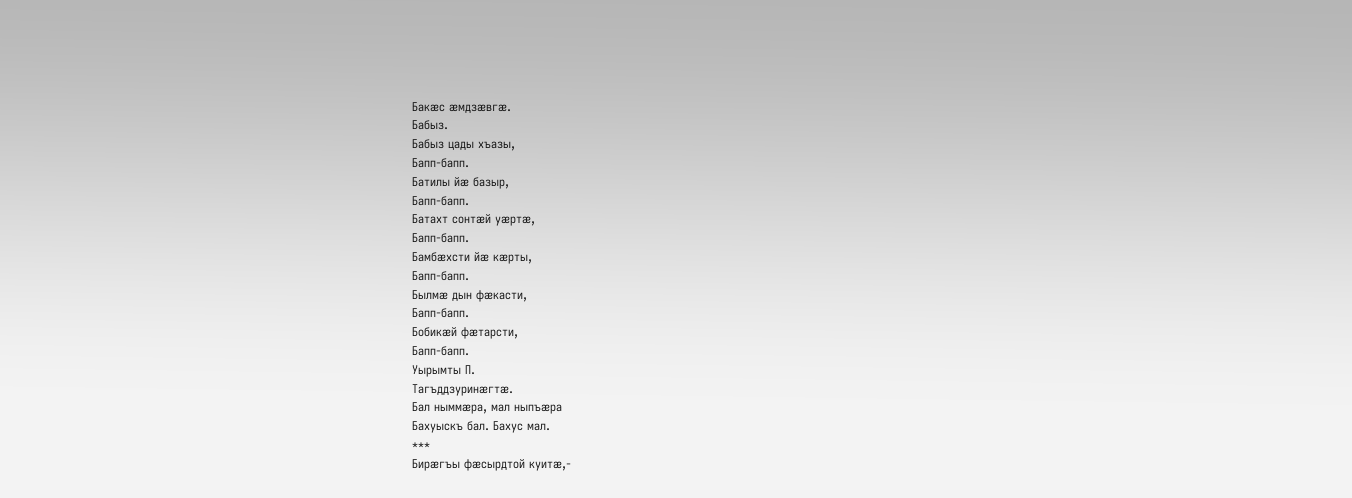Бакæс æмдзæвгæ.
Бабыз.
Бабыз цады хъазы,
Бапп-бапп.
Батилы йæ базыр,
Бапп-бапп.
Батахт сонтæй уæртæ,
Бапп-бапп.
Бамбæхсти йæ кæрты,
Бапп-бапп.
Былмæ дын фæкасти,
Бапп-бапп.
Бобикæй фæтарсти,
Бапп-бапп.
Уырымты П.
Тагъддзуринæгтæ.
Бал ныммæра, мал ныпъæра
Бахуыскъ бал. Бахус мал.
***
Бирæгъы фæсырдтой куитæ,-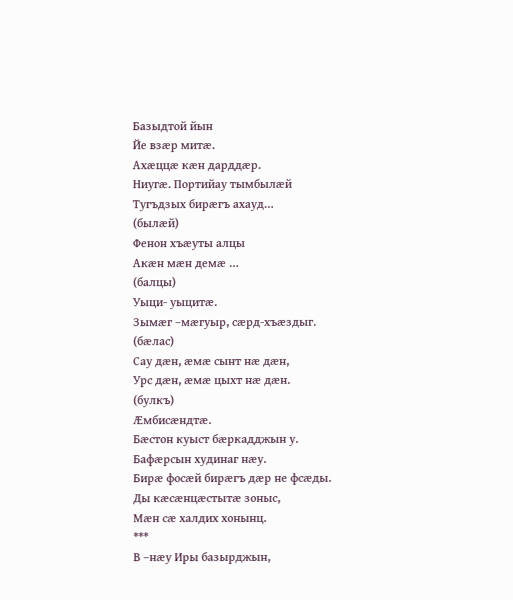Базыдтой йын
Йе взæр митæ.
Ахæццæ кæн дарддæр.
Ниугæ. Портийау тымбылæй
Тугъдзых бирæгъ ахауд…
(былæй)
Фенон хъæуты алцы
Акæн мæн демæ …
(балцы)
Уыци- уыцитæ.
Зымæг –мæгуыр, сæрд-хъæздыг.
(бæлас)
Сау дæн, æмæ сынт нæ дæн,
Урс дæн, æмæ цыхт нæ дæн.
(булкъ)
Æмбисæндтæ.
Бæстон куыст бæркадджын у.
Бафæрсын худинаг нæу.
Бирæ фосæй бирæгъ дæр не фсæды.
Ды кæсæнцæстытæ зоныс,
Мæн сæ халдих хонынц.
***
В –нæу Иры базырджын,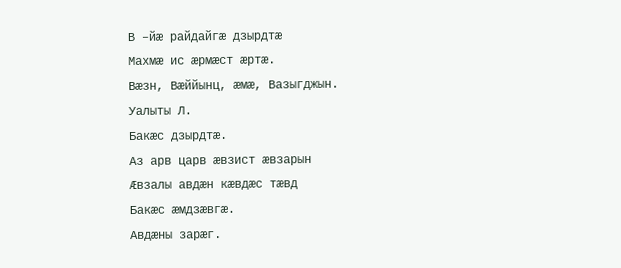В –йæ райдайгæ дзырдтæ
Махмæ ис æрмæст æртæ.
Вæзн, Вæййынц, æмæ, Вазыгджын.
Уалыты Л.
Бакæс дзырдтæ.
Аз арв царв æвзист æвзарын
Æвзалы авдæн кæвдæс тæвд
Бакæс æмдзæвгæ.
Авдæны зарæг.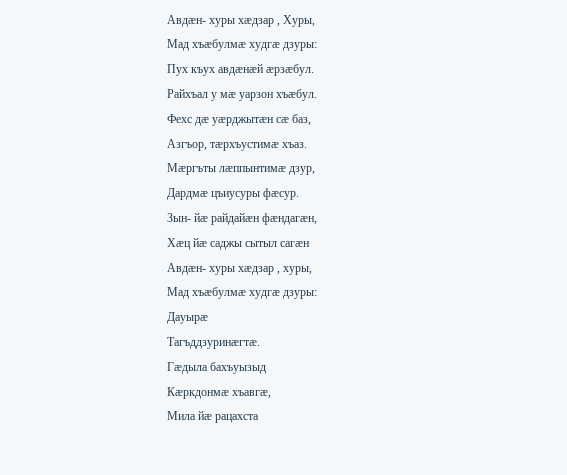Авдæн- хуры хæдзар , Хуры,
Мад хъæбулмæ худгæ дзуры:
Пух къух авдæнæй æрзæбул.
Райхъал у мæ уарзон хъæбул.
Фехс дæ уæрджытæн сæ баз,
Азгъор, тæрхъустимæ хъаз.
Мæргъты лæппынтимæ дзур,
Дардмæ цъиусуры фæсур.
Зын- йæ райдайæн фæндагæн,
Хæц йæ саджы сытыл сагæн
Авдæн- хуры хæдзар , хуры,
Мад хъæбулмæ худгæ дзуры:
Дауырæ
Тагъддзуринæгтæ.
Гæдыла бахъуызыд
Кæркдонмæ хъавгæ,
Мила йæ рацахста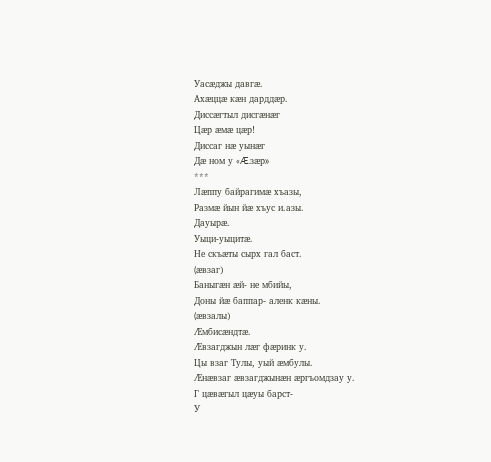Уасæджы давгæ.
Ахæццæ кæн дарддæр.
Диссæгтыл дисгæнæг
Цæр æмæ цæр!
Диссаг нæ уынæг
Дæ ном у «Æ.зæр»
***
Лæппу байрагимæ хъазы,
Размæ йын йæ хъус и.азы.
Дауырæ.
Уыци-уыцитæ.
Не скъæты сырх гал баст.
(æвзаг)
Баныгæн æй- не мбийы,
Доны йæ баппар- аленк кæны.
(æвзалы)
Æмбисæндтæ.
Æвзагджын лæг фæринк у.
Цы взаг Тулы, уый æмбулы.
Æнæвзаг æвзагджынæн æргъомдзау у.
Г цæвæгыл цæуы барст-
У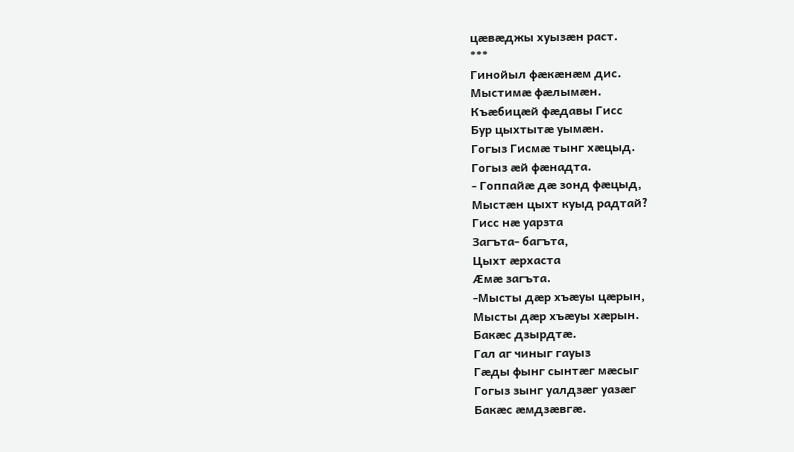цæвæджы хуызæн раст.
***
Гинойыл фæкæнæм дис.
Мыстимæ фæлымæн.
Къæбицæй фæдавы Гисс
Бур цыхтытæ уымæн.
Гогыз Гисмæ тынг хæцыд.
Гогыз æй фæнадта.
- Гоппайæ дæ зонд фæцыд,
Мыстæн цыхт куыд радтай?
Гисс нæ уарзта
Загъта- багъта,
Цыхт æрхаста
Æмæ загъта.
-Мысты дæр хъæуы цæрын,
Мысты дæр хъæуы хæрын.
Бакæс дзырдтæ.
Гал аг чиныг гауыз
Гæды фынг сынтæг мæсыг
Гогыз зынг уалдзæг уазæг
Бакæс æмдзæвгæ.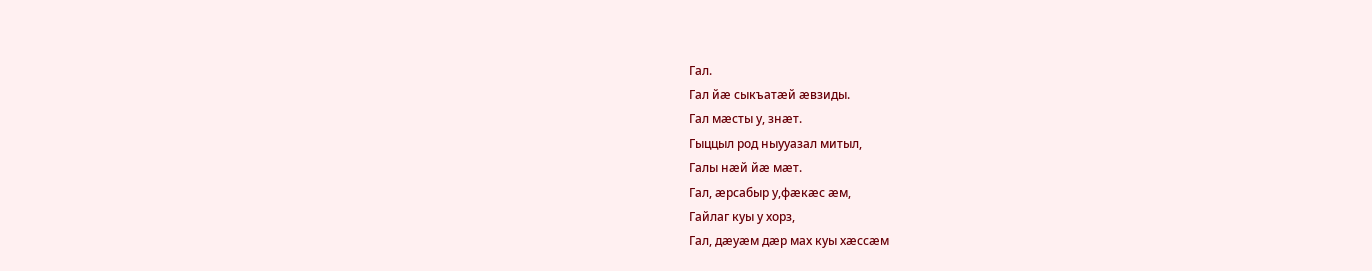Гал.
Гал йæ сыкъатæй æвзиды.
Гал мæсты у, знæт.
Гыццыл род ныууазал митыл,
Галы нæй йæ мæт.
Гал, æрсабыр у,фæкæс æм,
Гайлаг куы у хорз,
Гал, дæуæм дæр мах куы хæссæм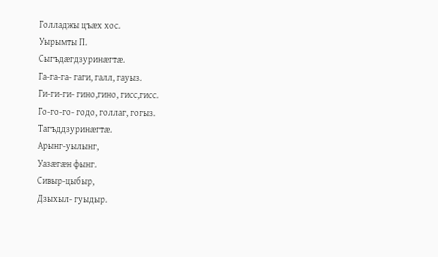Голладжы цъæх хос.
Уырымты П.
Сыгъдæгдзуринæгтæ.
Га-га-га- гаги, галл, гауыз.
Ги-ги-ги- гино,гино, гисс,гисс.
Го-го-го- годо, голлаг, гогыз.
Тагъддзуринæгтæ.
Арынг-уылынг,
Уазæгæн фынг.
Сивыр-цыбыр,
Дзыхыл- гуыдыр.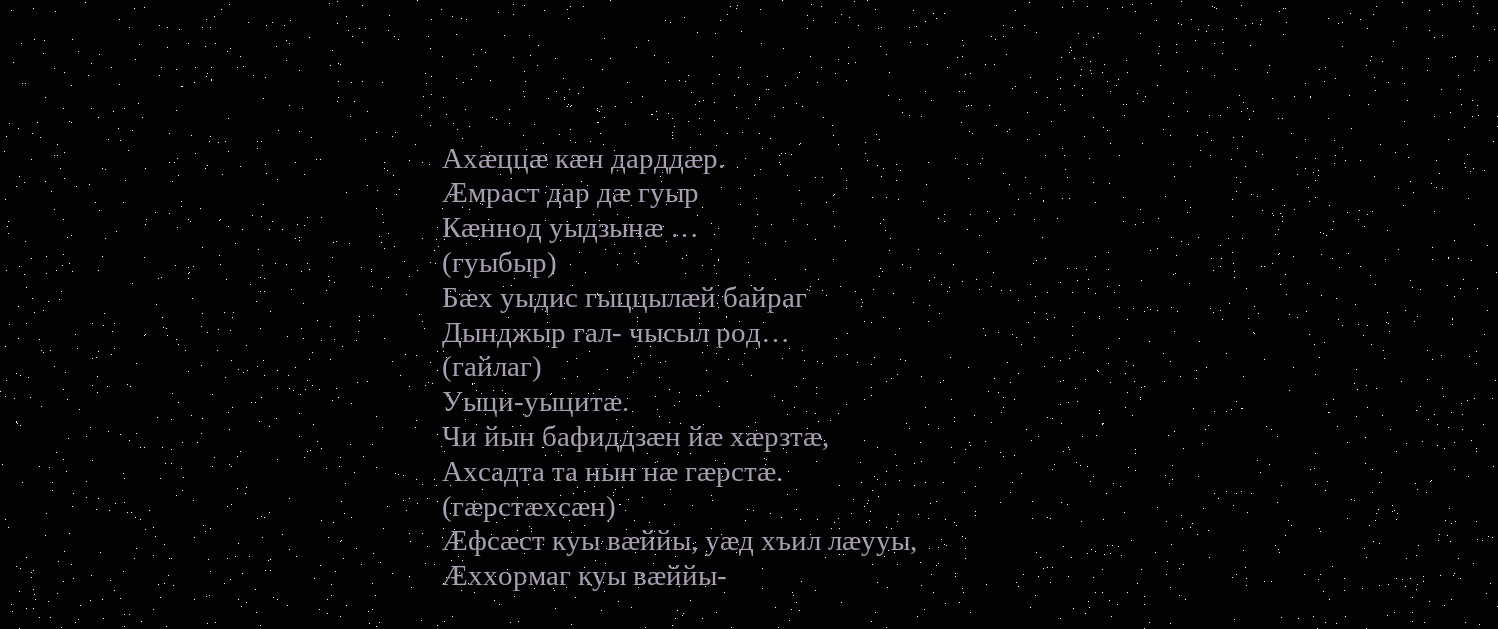Ахæццæ кæн дарддæр.
Æмраст дар дæ гуыр
Кæннод уыдзынæ …
(гуыбыр)
Бæх уыдис гыццылæй байраг
Дынджыр гал- чысыл род…
(гайлаг)
Уыци-уыцитæ.
Чи йын бафиддзæн йæ хæрзтæ,
Ахсадта та нын нæ гæрстæ.
(гæрстæхсæн)
Æфсæст куы вæййы, уæд хъил лæууы,
Æххормаг куы вæййы-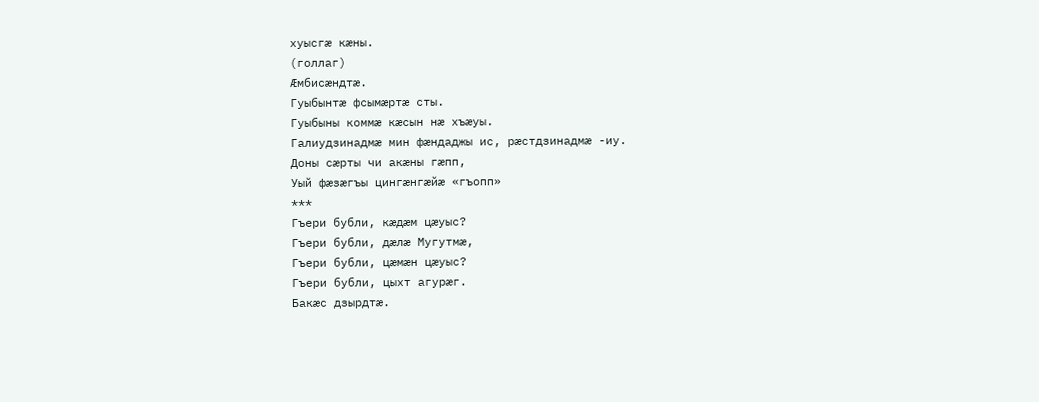хуысгæ кæны.
(голлаг)
Æмбисæндтæ.
Гуыбынтæ фсымæртæ сты.
Гуыбыны коммæ кæсын нæ хъæуы.
Галиудзинадмæ мин фæндаджы ис, рæстдзинадмæ -иу.
Доны сæрты чи акæны гæпп,
Уый фæзæгъы цингæнгæйæ «гъопп»
***
Гъери бубли, кæдæм цæуыс?
Гъери бубли, дæлæ Мугутмæ,
Гъери бубли, цæмæн цæуыс?
Гъери бубли, цыхт агурæг.
Бакæс дзырдтæ.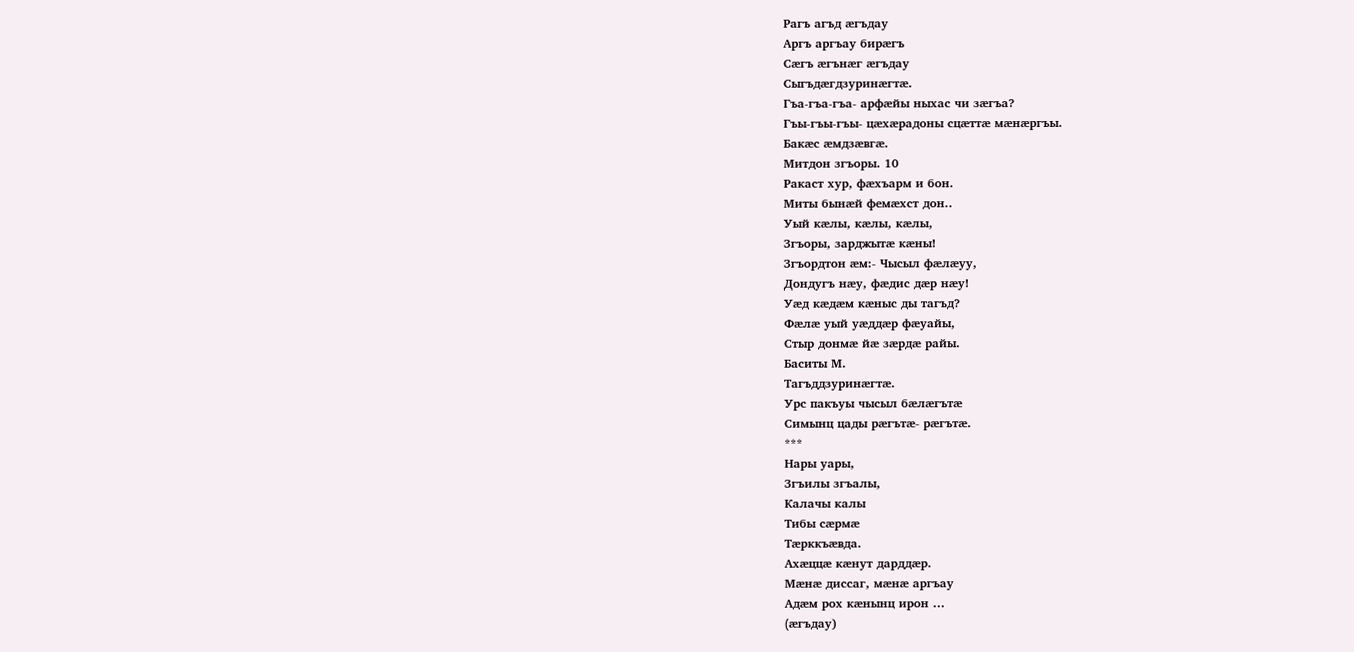Рагъ агъд æгъдау
Аргъ аргъау бирæгъ
Сæгъ æгънæг æгъдау
Сыгъдæгдзуринæгтæ.
Гъа-гъа-гъа- арфæйы ныхас чи зæгъа?
Гъы-гъы-гъы- цæхæрадоны сцæттæ мæнæргъы.
Бакæс æмдзæвгæ.
Митдон згъоры. 10
Ракаст хур, фæхъарм и бон.
Миты бынæй фемæхст дон..
Уый кæлы, кæлы, кæлы,
Згъоры, зарджытæ кæны!
Згъордтон æм:- Чысыл фæлæуу,
Дондугъ нæу, фæдис дæр нæу!
Уæд кæдæм кæныс ды тагъд?
Фæлæ уый уæддæр фæуайы,
Стыр донмæ йæ зæрдæ райы.
Баситы М.
Тагъддзуринæгтæ.
Урс пакъуы чысыл бæлæгътæ
Симынц цады рæгътæ- рæгътæ.
***
Нары уары,
Згъилы згъалы,
Калачы калы
Тибы сæрмæ
Тæрккъæвда.
Ахæццæ кæнут дарддæр.
Мæнæ диссаг, мæнæ аргъау
Адæм рох кæнынц ирон …
(æгъдау)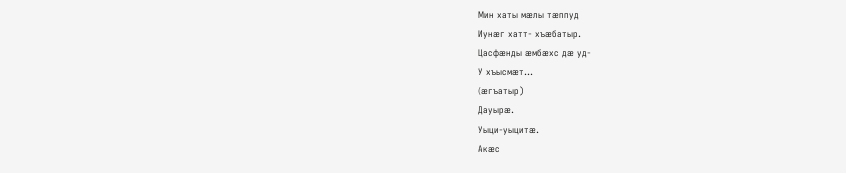Мин хаты мæлы тæппуд
Иунæг хатт- хъæбатыр.
Цасфæнды æмбæхс дæ уд-
У хъысмæт…
(æгъатыр)
Дауырæ.
Уыци-уыцитæ.
Акæс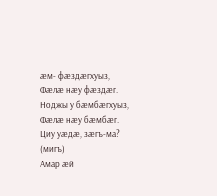æм- фæздæгхуыз,
Фæлæ нæу фæздæг.
Ноджы у бæмбæгхуыз,
Фæлæ нæу бæмбæг.
Циу уæдæ, зæгъ-ма?
(мигъ)
Амар æй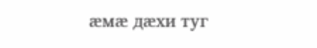æмæ дæхи туг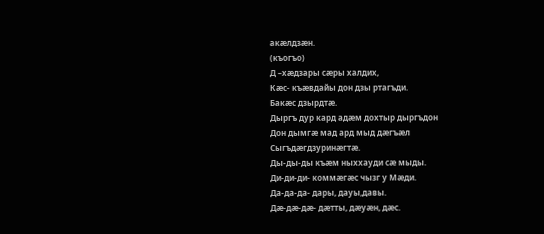акæлдзæн.
(къогъо)
Д –хæдзары сæры халдих,
Кæс- къæвдайы дон дзы ртагъди.
Бакæс дзырдтæ.
Дыргъ дур кард адæм дохтыр дыргъдон
Дон дымгæ мад ард мыд дæгъæл
Сыгъдæгдзуринæгтæ.
Ды-ды-ды къæм ныххауди сæ мыды.
Ди-ди-ди- коммæгæс чызг у Мæди.
Да-да-да- дары, дауы,давы.
Дæ-дæ-дæ- дæтты, дæуæн, дæс.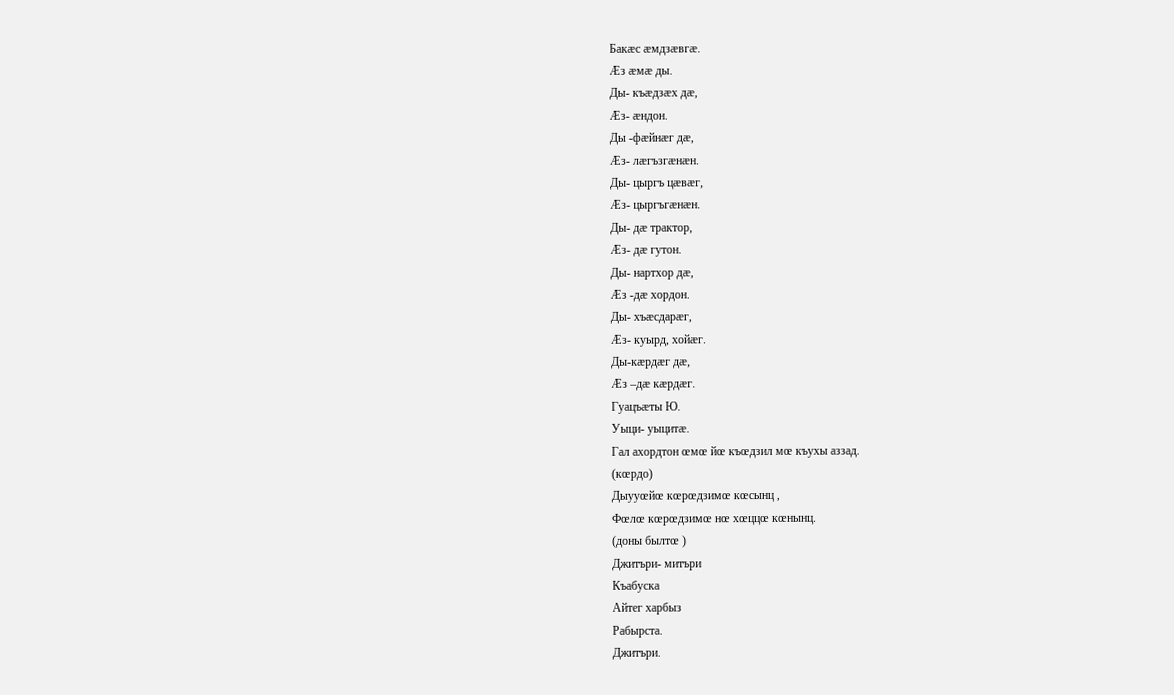Бакæс æмдзæвгæ.
Æз æмæ ды.
Ды- къæдзæх дæ,
Æз- æндон.
Ды -фæйнæг дæ,
Æз- лæгъзгæнæн.
Ды- цыргъ цæвæг,
Æз- цыргъгæнæн.
Ды- дæ трактор,
Æз- дæ гутон.
Ды- нартхор дæ,
Æз -дæ хордон.
Ды- хъæсдарæг,
Æз- куырд, хойæг.
Ды-кæрдæг дæ,
Æз –дæ кæрдæг.
Гуацъæты Ю.
Уыци- уыцитæ.
Гал ахордтон œмœ йœ къœдзил мœ къухы аззад.
(кœрдо)
Дыууœйœ кœрœдзимœ кœсынц ,
Фœлœ кœрœдзимœ нœ хœццœ кœнынц.
(доны былтœ )
Джитъри- митъри
Къабуска
Айтег харбыз
Рабырста.
Джитъри.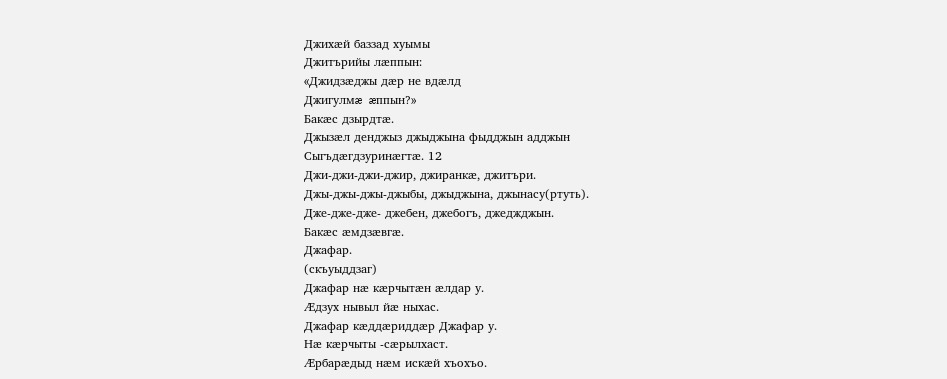Джихæй баззад хуымы
Джитърийы лæппын:
«Джидзæджы дæр не вдæлд
Джигулмæ æппын?»
Бакæс дзырдтæ.
Джызæл денджыз джыджына фыдджын адджын
Сыгъдæгдзуринæгтæ. 12
Джи-джи-джи-джир, джиранкæ, джитъри.
Джы-джы-джы-джыбы, джыджына, джынасу(ртуть).
Дже-дже-дже- джебен, джебогъ, джеджджын.
Бакæс æмдзæвгæ.
Джафар.
(скъуыддзаг)
Джафар нæ кæрчытæн æлдар у.
Æдзух нывыл йæ ныхас.
Джафар кæддæриддæр Джафар у.
Нæ кæрчыты -сæрылхаст.
Æрбарæдыд нæм искæй хъохъо.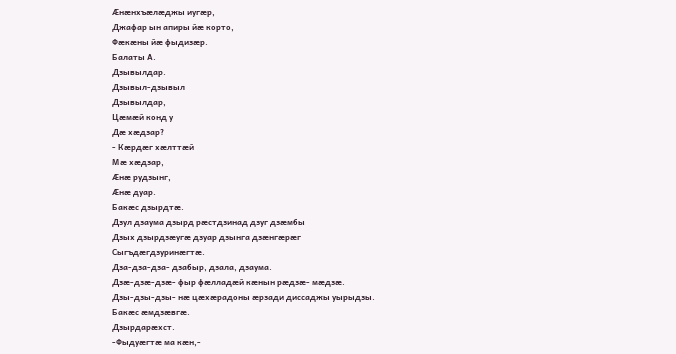Æнæнхъæлæджы иугæр,
Джафар ын апиры йæ корто,
Фæкæны йæ фыдизæр.
Балаты А.
Дзывылдар.
Дзывыл-дзывыл
Дзывылдар,
Цæмæй конд у
Дæ хæдзар?
- Кæрдæг хæлттæй
Мæ хæдзар,
Æнæ рудзынг,
Æнæ дуар.
Бакæс дзырдтæ.
Дзул дзаума дзырд рæстдзинад дзуг дзæмбы
Дзых дзырдзæугæ дзуар дзынга дзæнгæрæг
Сыгъдæгдзуринæгтæ.
Дза-дза-дза- дзабыр, дзала, дзаума.
Дзæ-дзæ-дзæ- фыр фæлладæй кæнын рæдзæ- мæдзæ.
Дзы-дзы-дзы- нæ цæхæрадоны æрзади диссаджы уырыдзы.
Бакæс æмдзæвгæ.
Дзырдарæхст.
-Фыдуæгтæ ма кæн,-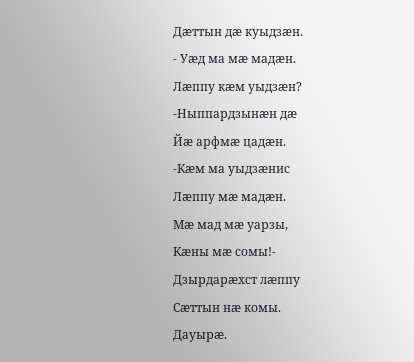Дæттын дæ куыдзæн.
- Уæд ма мæ мадæн.
Лæппу кæм уыдзæн?
-Ныппардзынæн дæ
Йæ арфмæ цадæн.
-Кæм ма уыдзæнис
Лæппу мæ мадæн.
Мæ мад мæ уарзы,
Кæны мæ сомы!-
Дзырдарæхст лæппу
Сæттын нæ комы.
Дауырæ.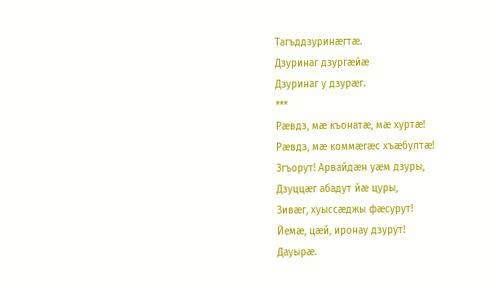Тагъддзуринæгтæ.
Дзуринаг дзургæйæ
Дзуринаг у дзурæг.
***
Рæвдз, мæ къонатæ, мæ хуртæ!
Рæвдз, мæ коммæгæс хъæбултæ!
Згъорут! Арвайдæн уæм дзуры,
Дзуццæг абадут йæ цуры,
Зивæг, хуыссæджы фæсурут!
Йемæ, цæй, иронау дзурут!
Дауырæ.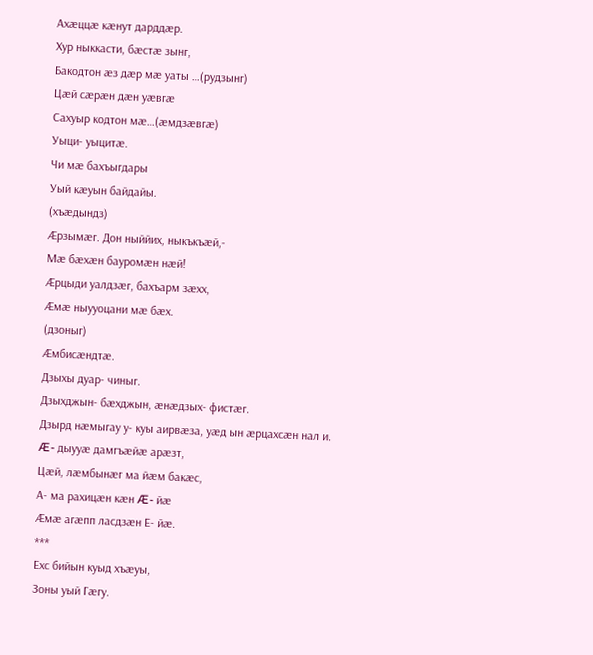Ахæццæ кæнут дарддæр.
Хур ныккасти, бæстæ зынг,
Бакодтон æз дæр мæ уаты …(рудзынг)
Цæй сæрæн дæн уæвгæ
Сахуыр кодтон мæ…(æмдзæвгæ)
Уыци- уыцитæ.
Чи мæ бахъыгдары
Уый кæуын байдайы.
(хъæдындз)
Æрзымæг. Дон ныййих, ныкъкъæй,-
Мæ бæхæн бауромæн нæй!
Æрцыди уалдзæг, бахъарм зæхх,
Æмæ ныууоцани мæ бæх.
(дзоныг)
Æмбисæндтæ.
Дзыхы дуар- чиныг.
Дзыхджын- бæхджын, æнæдзых- фистæг.
Дзырд нæмыгау у- куы аирвæза, уæд ын æрцахсæн нал и.
Æ- дыууæ дамгъæйæ арæзт,
Цæй, лæмбынæг ма йæм бакæс,
А- ма рахицæн кæн Æ- йæ
Æмæ агæпп ласдзæн Е- йæ.
***
Ехс бийын куыд хъæуы,
Зоны уый Гæгу.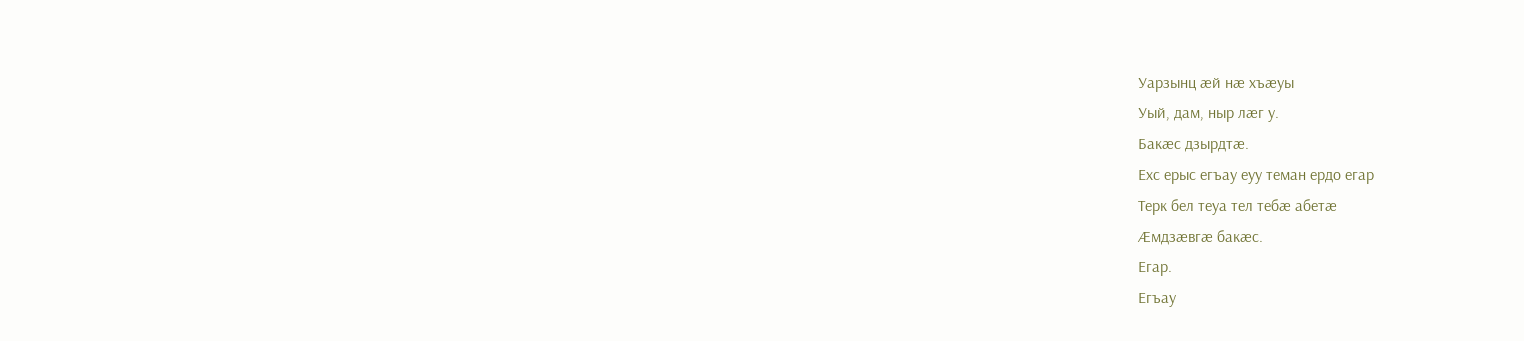Уарзынц æй нæ хъæуы
Уый, дам, ныр лæг у.
Бакæс дзырдтæ.
Ехс ерыс егъау еуу теман ердо егар
Терк бел теуа тел тебæ абетæ
Æмдзæвгæ бакæс.
Егар.
Егъау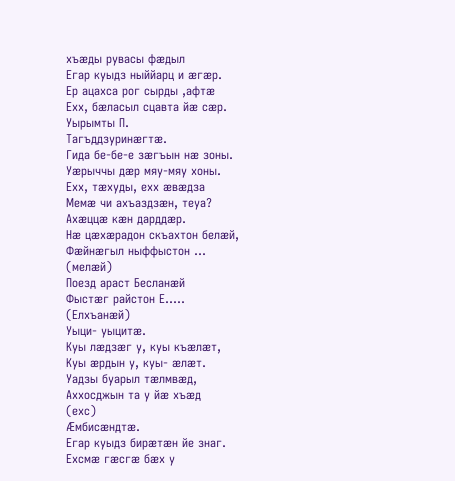хъæды рувасы фæдыл
Егар куыдз ныййарц и æгæр.
Ер ацахса рог сырды ,афтæ
Ехх, бæласыл сцавта йæ сæр.
Уырымты П.
Тагъддзуринæгтæ.
Гида бе-бе-е зæгъын нæ зоны.
Уæрыччы дæр мяу-мяу хоны.
Ехх, тæхуды, ехх æвæдза
Мемæ чи ахъаздзæн, теуа?
Ахæццæ кæн дарддæр.
Нæ цæхæрадон скъахтон белæй,
Фæйнæгыл ныффыстон …
(мелæй)
Поезд араст Бесланæй
Фыстæг райстон Е…..
(Елхъанæй)
Уыци- уыцитæ.
Куы лæдзæг у, куы къæлæт,
Куы æрдын у, куы- æлæт.
Уадзы буарыл тæлмвæд,
Аххосджын та у йæ хъæд
(ехс)
Æмбисæндтæ.
Егар куыдз бирæтæн йе знаг.
Ехсмæ гæсгæ бæх у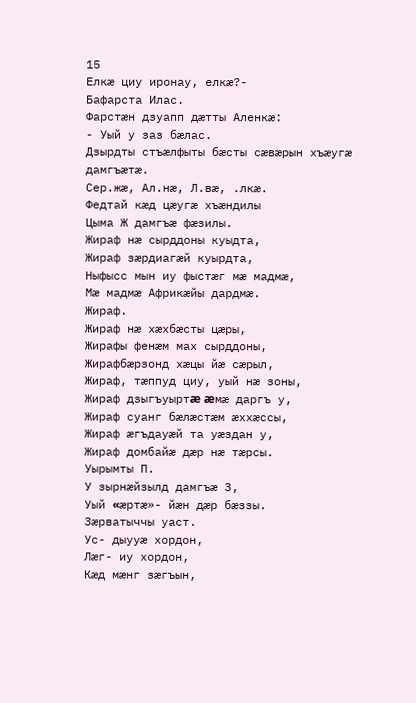15
Елкæ циу иронау, елкæ?-
Бафарста Илас.
Фарстæн дзуапп дæтты Аленкæ:
- Уый у заз бæлас.
Дзырдты стъæлфыты бæсты сæвæрын хъæугæ дамгъæтæ.
Сер.жæ, Ал.нæ, Л.вæ, .лкæ.
Федтай кæд цæугæ хъæндилы
Цыма Ж дамгъæ фæзилы.
Жираф нæ сырддоны куыдта,
Жираф зæрдиагæй куырдта,
Ныфысс мын иу фыстæг мæ мадмæ,
Мæ мадмæ Африкæйы дардмæ.
Жираф.
Жираф нæ хæхбæсты цæры,
Жирафы фенæм мах сырддоны,
Жирафбæрзонд хæцы йæ сæрыл,
Жираф, тæппуд циу, уый нæ зоны,
Жираф дзыгъуыртæ æмæ даргъ у,
Жираф суанг бæлæстæм æххæссы,
Жираф æгъдауæй та уæздан у,
Жираф домбайæ дæр нæ тæрсы.
Уырымты П.
У зырнæйзылд дамгъæ З,
Уый «æртæ»- йæн дæр бæззы.
Зæрватыччы уаст.
Ус- дыууæ хордон,
Лæг- иу хордон,
Кæд мæнг зæгъын,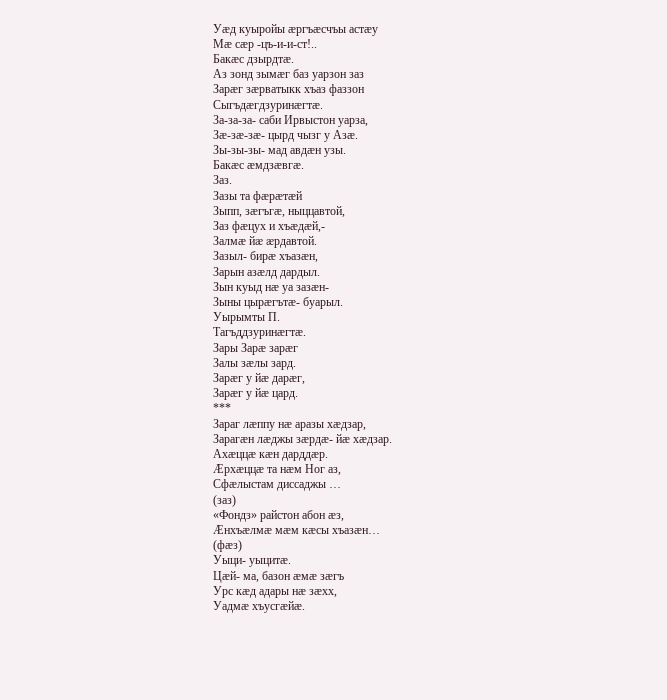Уæд куыройы æргъæсчъы астæу
Мæ сæр -цъ-и-и-ст!..
Бакæс дзырдтæ.
Аз зонд зымæг баз уарзон заз
Зарæг зæрватыкк хъаз фаззон
Сыгъдæгдзуринæгтæ.
За-за-за- саби Ирвыстон уарза,
Зæ-зæ-зæ- цырд чызг у Азæ.
Зы-зы-зы- мад авдæн узы.
Бакæс æмдзæвгæ.
Заз.
Зазы та фæрæтæй
Зыпп, зæгъгæ, ныццавтой,
Заз фæцух и хъæдæй,-
Залмæ йæ æрдавтой.
Зазыл- бирæ хъазæн,
Зарын азæлд дардыл.
Зын куыд нæ уа зазæн-
Зыны цырæгътæ- буарыл.
Уырымты П.
Тагъддзуринæгтæ.
Зары Зарæ зарæг
Залы зæлы зард.
Зарæг у йæ дарæг,
Зарæг у йæ цард.
***
Зараг лæппу нæ аразы хæдзар,
Зарагæн лæджы зæрдæ- йæ хæдзар.
Ахæццæ кæн дарддæр.
Æрхæццæ та нæм Ног аз,
Сфæлыстам диссаджы …
(заз)
«Фондз» райстон абон æз,
Æнхъæлмæ мæм кæсы хъазæн…
(фæз)
Уыци- уыцитæ.
Цæй- ма, базон æмæ зæгъ
Урс кæд адары нæ зæхх,
Уадмæ хъусгæйæ.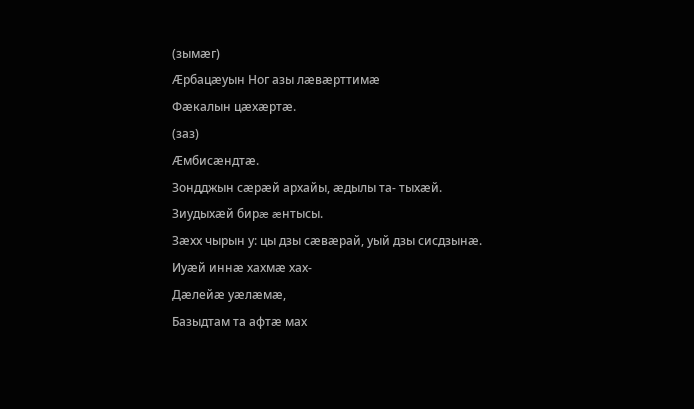(зымæг)
Æрбацæуын Ног азы лæвæрттимæ
Фæкалын цæхæртæ.
(заз)
Æмбисæндтæ.
Зондджын сæрæй архайы, æдылы та- тыхæй.
Зиудыхæй бирæ æнтысы.
Зæхх чырын у: цы дзы сæвæрай, уый дзы сисдзынæ.
Иуæй иннæ хахмæ хах-
Дæлейæ уæлæмæ,
Базыдтам та афтæ мах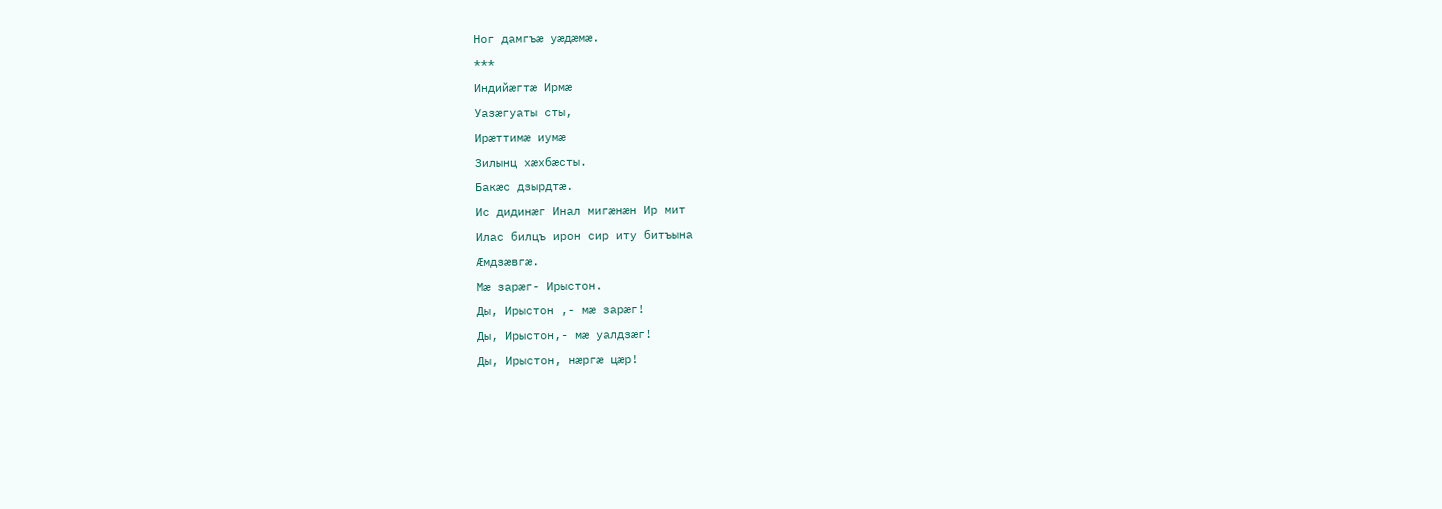Ног дамгъæ уæдæмæ.
***
Индийæгтæ Ирмæ
Уазæгуаты сты,
Ирæттимæ иумæ
Зилынц хæхбæсты.
Бакæс дзырдтæ.
Ис дидинæг Инал мигæнæн Ир мит
Илас билцъ ирон сир иту битъына
Æмдзæвгæ.
Мæ зарæг- Ирыстон.
Ды, Ирыстон ,- мæ зарæг!
Ды, Ирыстон,- мæ уалдзæг!
Ды, Ирыстон, нæргæ цæр!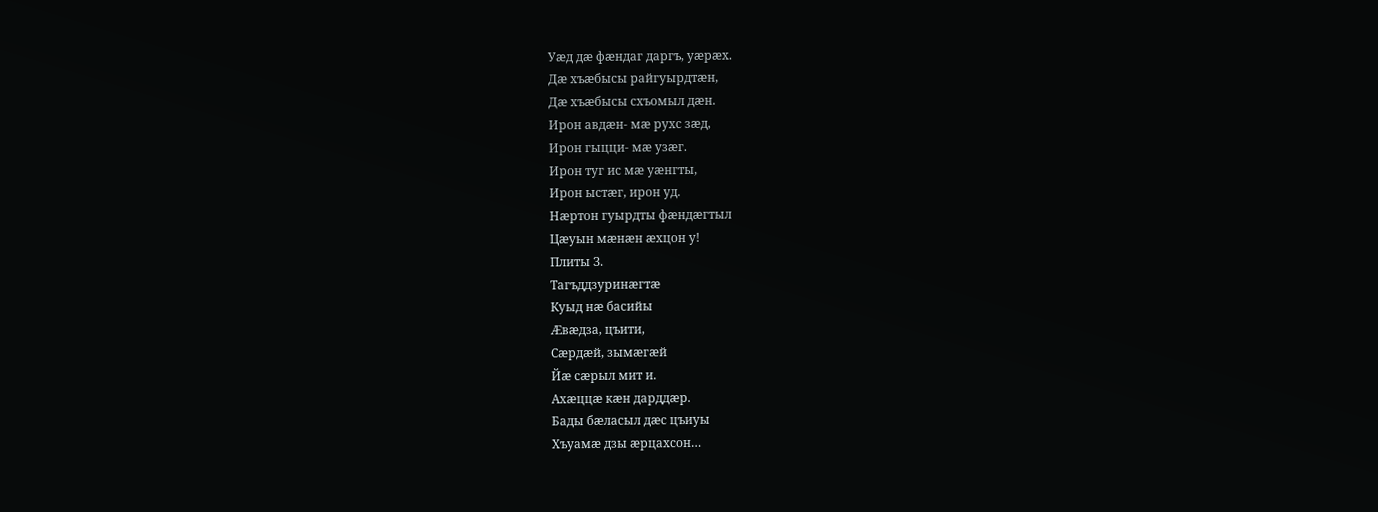Уæд дæ фæндаг даргъ, уæрæх.
Дæ хъæбысы райгуырдтæн,
Дæ хъæбысы схъомыл дæн.
Ирон авдæн- мæ рухс зæд,
Ирон гыцци- мæ узæг.
Ирон туг ис мæ уæнгты,
Ирон ыстæг, ирон уд.
Нæртон гуырдты фæндæгтыл
Цæуын мæнæн æхцон у!
Плиты З.
Тагъддзуринæгтæ
Куыд нæ басийы
Æвæдза, цъити,
Сæрдæй, зымæгæй
Йæ сæрыл мит и.
Ахæццæ кæн дарддæр.
Бады бæласыл дæс цъиуы
Хъуамæ дзы æрцахсон…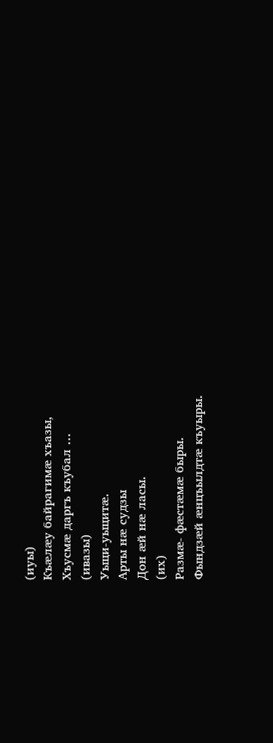(иуы)
Къæлæу байрагимæ хъазы,
Хъусмæ даргъ къубал …
(ивазы)
Уыци-уыцитæ.
Арты нæ судзы
Дон æй нæ ласы.
(их)
Размæ- фæстæмæ быры.
Фындзæй æнцъылдтæ къуыры.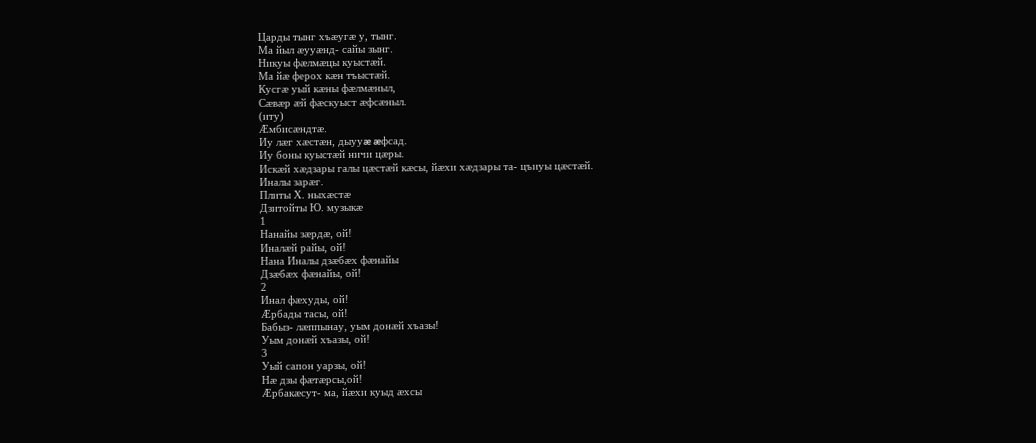Царды тынг хъæугæ у, тынг.
Ма йыл æууæнд- сайы зынг.
Никуы фæлмæцы куыстæй.
Ма йæ ферох кæн тъыстæй.
Кусгæ уый кæны фæлмæныл,
Сæвæр æй фæскуыст æфсæныл.
(иту)
Æмбисæндтæ.
Иу лæг хæстæн, дыууæ æфсад.
Иу боны куыстæй ничи цæры.
Искæй хæдзары галы цæстæй кæсы, йæхи хæдзары та- цъиуы цæстæй.
Иналы зарæг.
Плиты Х. ныхæстæ
Дзитойты Ю. музыкæ
1
Нанайы зæрдæ, ой!
Иналæй райы, ой!
Нана Иналы дзæбæх фæнайы
Дзæбæх фæнайы, ой!
2
Инал фæхуды, ой!
Æрбады тасы, ой!
Бабыз- лæппынау, уым донæй хъазы!
Уым донæй хъазы, ой!
3
Уый сапон уарзы, ой!
Нæ дзы фæтæрсы,ой!
Æрбакæсут- ма, йæхи куыд æхсы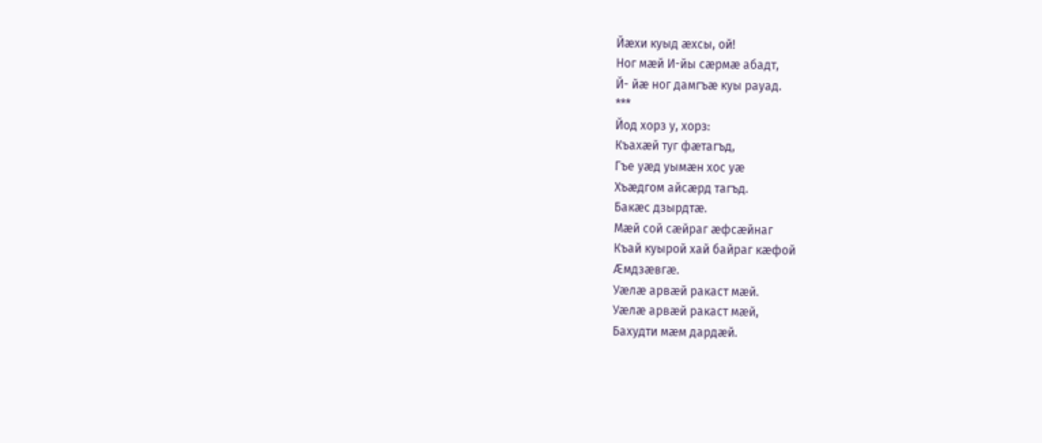Йæхи куыд æхсы, ой!
Ног мæй И-йы сæрмæ абадт,
Й- йæ ног дамгъæ куы рауад.
***
Йод хорз у, хорз:
Къахæй туг фæтагъд,
Гъе уæд уымæн хос уæ
Хъæдгом айсæрд тагъд.
Бакæс дзырдтæ.
Мæй сой сæйраг æфсæйнаг
Къай куырой хай байраг кæфой
Æмдзæвгæ.
Уæлæ арвæй ракаст мæй.
Уæлæ арвæй ракаст мæй,
Бахудти мæм дардæй.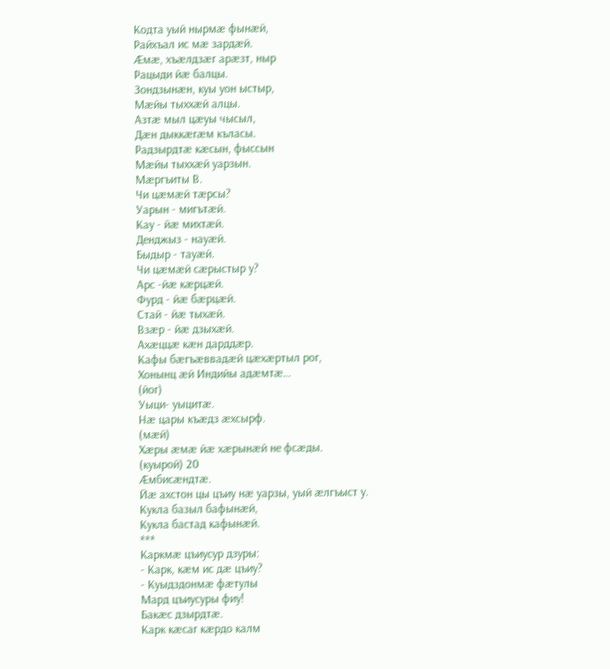Кодта уый нырмæ фынæй,
Райхъал ис мæ зардæй.
Æмæ, хъæлдзæг арæзт, ныр
Рацыди йæ балцы.
Зондзынæн, куы уон ыстыр,
Мæйы тыххæй алцы.
Азтæ мыл цæуы чысыл,
Дæн дыккæгæм къласы.
Радзырдтæ кæсын, фыссын
Мæйы тыххæй уарзын.
Мæргъиты В.
Чи цæмæй тæрсы?
Уарын - мигътæй.
Кау - йæ михтæй.
Денджыз - науæй.
Быдыр - тауæй.
Чи цæмæй сæрыстыр у?
Арс -йæ кæрцæй.
Фурд - йæ бæрцæй.
Стай - йæ тыхæй.
Взæр - йæ дзыхæй.
Ахæццæ кæн дарддæр.
Кафы бæгъæввадæй цæхæртыл рог,
Хонынц æй Индийы адæмтæ…
(йог)
Уыци- уыцитæ.
Нæ цары къæдз æхсырф.
(мæй)
Хæры æмæ йæ хæрынæй не фсæды.
(куырой) 20
Æмбисæндтæ.
Йæ ахстон цы цъиу нæ уарзы, уый æлгъыст у.
Кукла базыл бафынæй,
Кукла бастад кафынæй.
***
Каркмæ цъиусур дзуры:
- Карк, кæм ис дæ цъиу?
- Куыдздонмæ фæтулы
Мард цъиусуры фиу!
Бакæс дзырдтæ.
Карк кæсаг кæрдо калм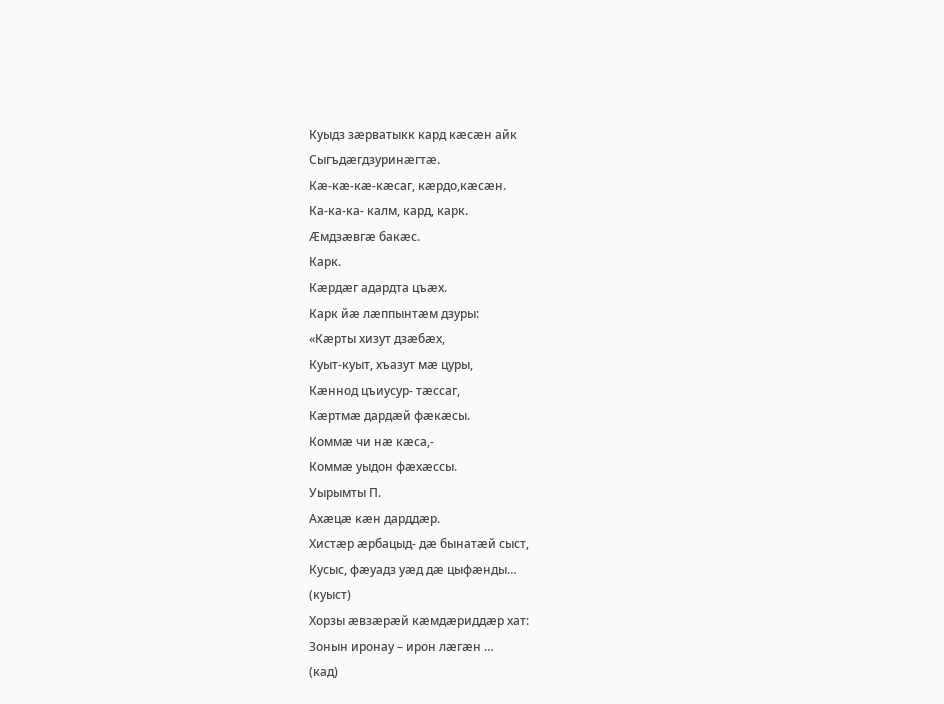Куыдз зæрватыкк кард кæсæн айк
Сыгъдæгдзуринæгтæ.
Кæ-кæ-кæ-кæсаг, кæрдо,кæсæн.
Ка-ка-ка- калм, кард, карк.
Æмдзæвгæ бакæс.
Карк.
Кæрдæг адардта цъæх.
Карк йæ лæппынтæм дзуры:
«Кæрты хизут дзæбæх,
Куыт-куыт, хъазут мæ цуры,
Кæннод цъиусур- тæссаг,
Кæртмæ дардæй фæкæсы.
Коммæ чи нæ кæса,-
Коммæ уыдон фæхæссы.
Уырымты П.
Ахæцæ кæн дарддæр.
Хистæр æрбацыд- дæ бынатæй сыст,
Кусыс, фæуадз уæд дæ цыфæнды…
(куыст)
Хорзы æвзæрæй кæмдæриддæр хат:
Зонын иронау – ирон лæгæн …
(кад)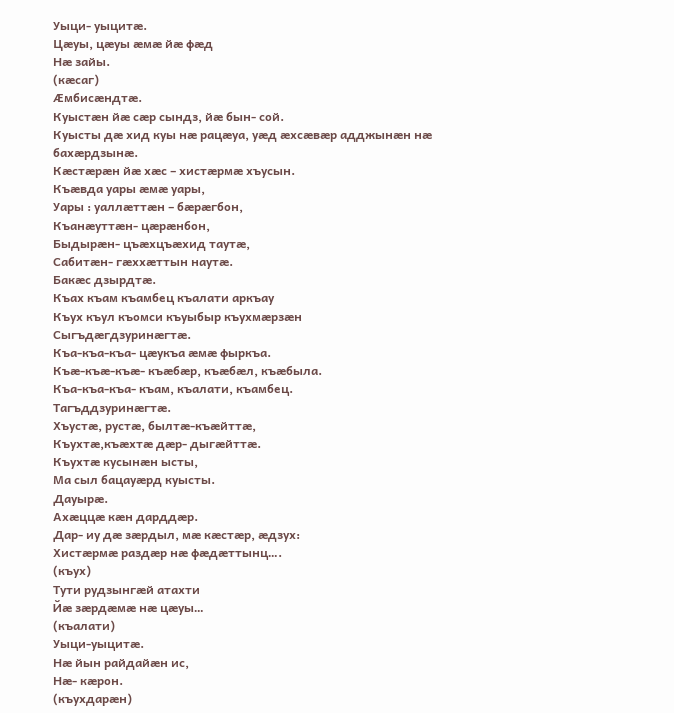Уыци- уыцитæ.
Цæуы, цæуы æмæ йæ фæд
Нæ зайы.
(кæсаг)
Æмбисæндтæ.
Куыстæн йæ сæр сындз, йæ бын- сой.
Куысты дæ хид куы нæ рацæуа, уæд æхсæвæр адджынæн нæ бахæрдзынæ.
Кæстæрæн йæ хæс – хистæрмæ хъусын.
Къæвда уары æмæ уары,
Уары : уаллæттæн – бæрæгбон,
Къанæуттæн- цæрæнбон,
Быдырæн- цъæхцъæхид таутæ,
Сабитæн- гæххæттын наутæ.
Бакæс дзырдтæ.
Къах къам къамбец къалати аркъау
Къух къул къомси къуыбыр къухмæрзæн
Сыгъдæгдзуринæгтæ.
Къа-къа-къа- цæукъа æмæ фыркъа.
Къæ-къæ-къæ- къæбæр, къæбæл, къæбыла.
Къа-къа-къа- къам, къалати, къамбец.
Тагъддзуринæгтæ.
Хъустæ, рустæ, былтæ-къæйттæ,
Къухтæ,къæхтæ дæр- дыгæйттæ.
Къухтæ кусынæн ысты,
Ма сыл бацауæрд куысты.
Дауырæ.
Ахæццæ кæн дарддæр.
Дар- иу дæ зæрдыл, мæ кæстæр, æдзух:
Хистæрмæ раздæр нæ фæдæттынц….
(къух)
Тути рудзынгæй атахти
Йæ зæрдæмæ нæ цæуы…
(къалати)
Уыци-уыцитæ.
Нæ йын райдайæн ис,
Нæ- кæрон.
(къухдарæн)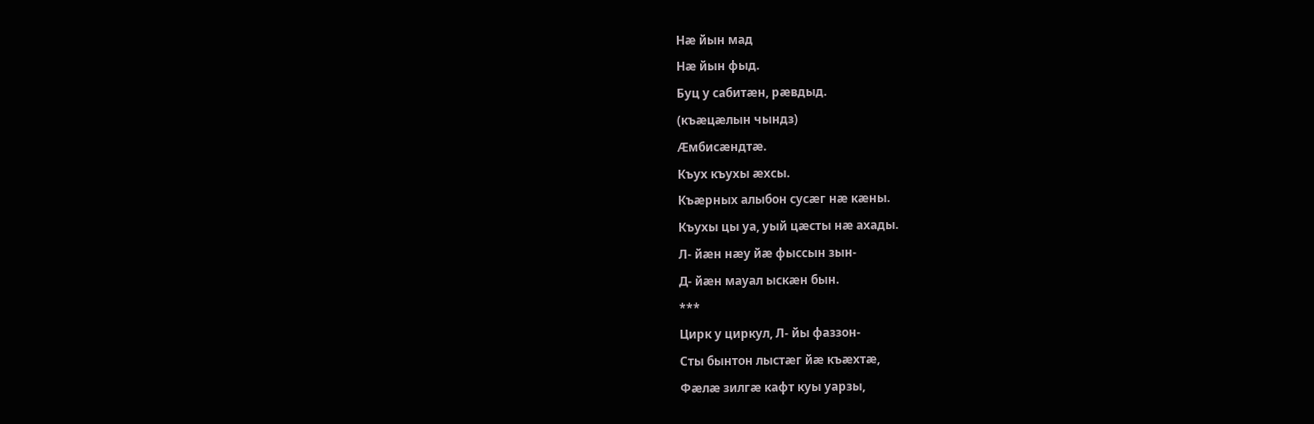Нæ йын мад
Нæ йын фыд.
Буц у сабитæн, рæвдыд.
(къæцæлын чындз)
Æмбисæндтæ.
Къух къухы æхсы.
Къæрных алыбон сусæг нæ кæны.
Къухы цы уа, уый цæсты нæ ахады.
Л- йæн нæу йæ фыссын зын-
Д- йæн мауал ыскæн бын.
***
Цирк у циркул, Л- йы фаззон-
Сты бынтон лыстæг йæ къæхтæ,
Фæлæ зилгæ кафт куы уарзы,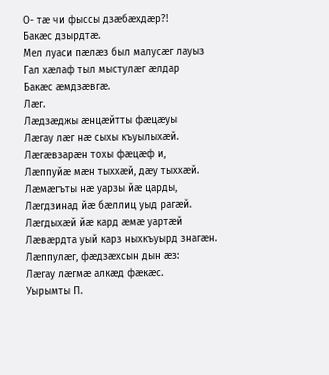О- тæ чи фыссы дзæбæхдæр?!
Бакæс дзырдтæ.
Мел луаси пæлæз был малусæг лауыз
Гал хæлаф тыл мыстулæг æлдар
Бакæс æмдзæвгæ.
Лæг.
Лæдзæджы æнцæйтты фæцæуы
Лæгау лæг нæ сыхы къуылыхæй.
Лæгæвзарæн тохы фæцæф и,
Лæппуйæ мæн тыххæй, дæу тыххæй.
Лæмæгъты нæ уарзы йæ царды,
Лæгдзинад йæ бæллиц уыд рагæй.
Лæгдыхæй йæ кард æмæ уартæй
Лæвæрдта уый карз ныхкъуырд знагæн.
Лæппулæг, фæдзæхсын дын æз:
Лæгау лæгмæ алкæд фæкæс.
Уырымты П.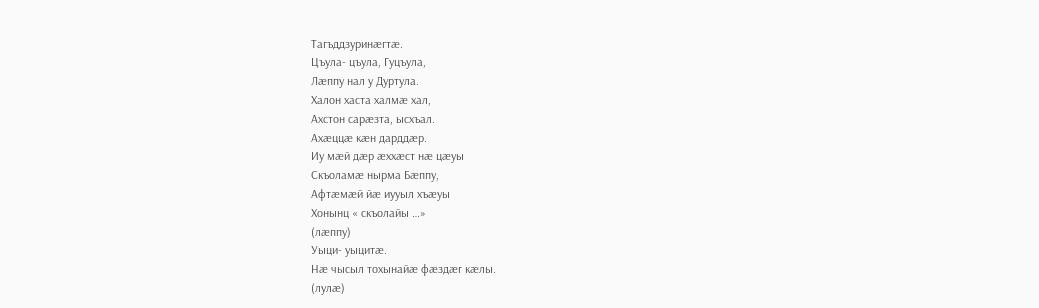Тагъддзуринæгтæ.
Цъула- цъула, Гуцъула,
Лæппу нал у Дуртула.
Халон хаста халмæ хал,
Ахстон сарæзта, ысхъал.
Ахæццæ кæн дарддæр.
Иу мæй дæр æххæст нæ цæуы
Скъоламæ нырма Бæппу,
Афтæмæй йæ иууыл хъæуы
Хонынц « скъолайы …»
(лæппу)
Уыци- уыцитæ.
Нæ чысыл тохынайæ фæздæг кæлы.
(лулæ)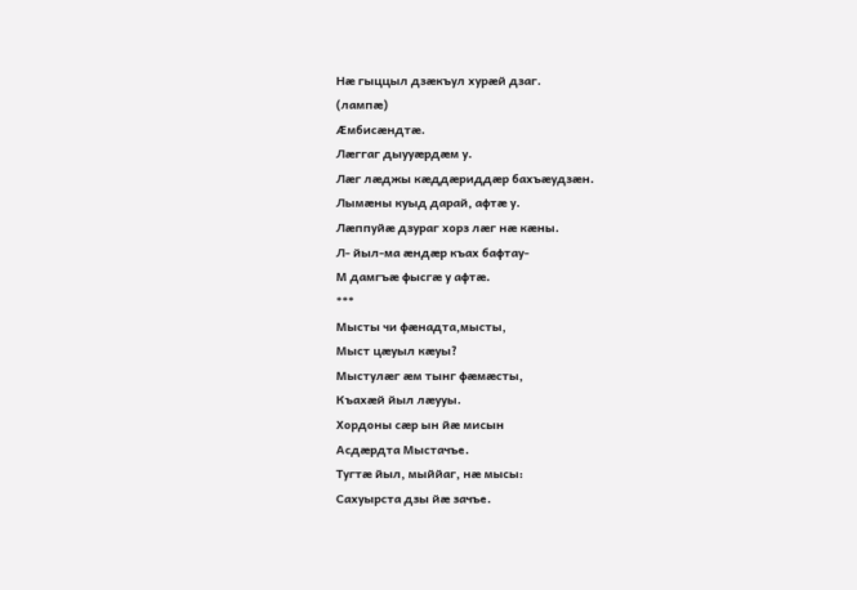Нæ гыццыл дзæкъул хурæй дзаг.
(лампæ)
Æмбисæндтæ.
Лæггаг дыууæрдæм у.
Лæг лæджы кæддæриддæр бахъæудзæн.
Лымæны куыд дарай, афтæ у.
Лæппуйæ дзураг хорз лæг нæ кæны.
Л- йыл-ма æндæр къах бафтау-
М дамгъæ фысгæ у афтæ.
***
Мысты чи фæнадта,мысты,
Мыст цæуыл кæуы?
Мыстулæг æм тынг фæмæсты,
Къахæй йыл лæууы.
Хордоны сæр ын йæ мисын
Асдæрдта Мыстачъе.
Тугтæ йыл, мыййаг, нæ мысы:
Сахуырста дзы йæ зачъе.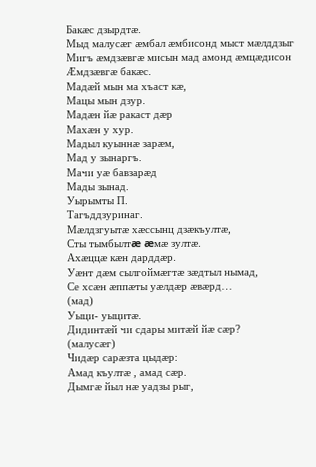Бакæс дзырдтæ.
Мыд малусæг æмбал æмбисонд мыст мæлддзыг
Мигъ æмдзæвгæ мисын мад амонд æмцæдисон
Æмдзæвгæ бакæс.
Мадæй мын ма хъаст кæ,
Мацы мын дзур.
Мадæн йæ ракаст дæр
Махæн у хур.
Мадыл куыннæ зарæм,
Мад у зынаргъ.
Мачи уæ бавзарæд
Мады зынад.
Уырымты П.
Тагъддзуринаг.
Мæлдзгуытæ хæссынц дзæкъултæ,
Сты тымбылтæ æмæ зултæ.
Ахæццæ кæн дарддæр.
Уæнт дæм сылгоймæгтæ зæдтыл нымад,
Се хсæн æппæты уæлдæр æвæрд…
(мад)
Уыци- уыцитæ.
Дидинтæй чи сдары митæй йæ сæр?
(малусæг)
Чидæр сарæзта цыдæр:
Амад къултæ , амад сæр.
Дымгæ йыл нæ уадзы рыг,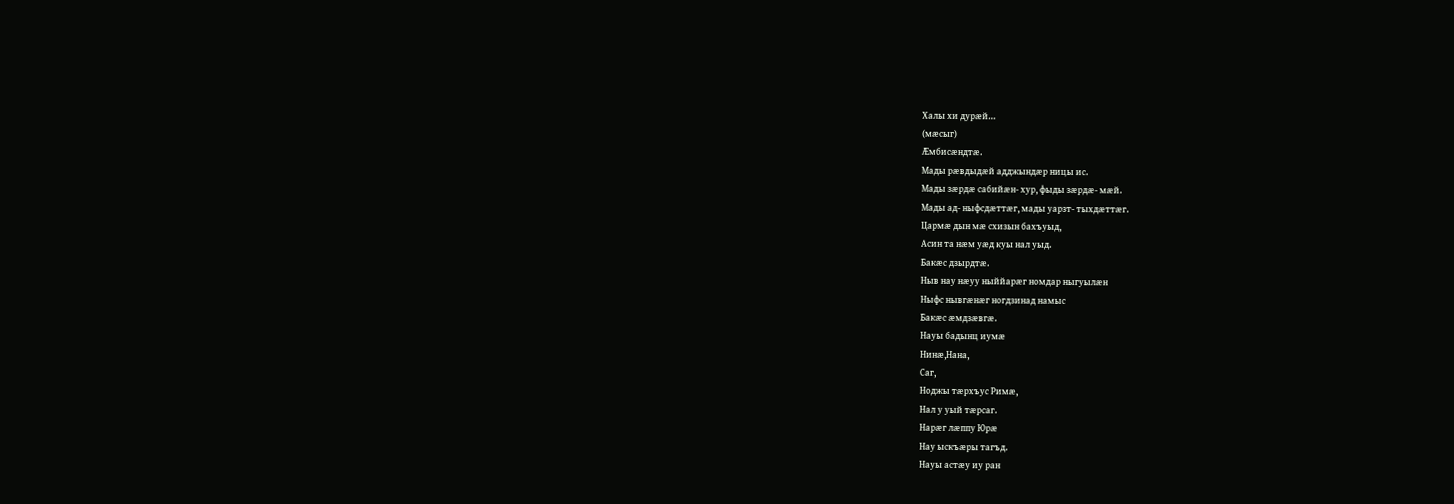Халы хи дурæй…
(мæсыг)
Æмбисæндтæ.
Мады рæвдыдæй адджындæр ницы ис.
Мады зæрдæ сабийæн- хур, фыды зæрдæ- мæй.
Мады ад- ныфсдæттæг, мады уарзт- тыхдæттæг.
Цармæ дын мæ схизын бахъуыд,
Асин та нæм уæд куы нал уыд.
Бакæс дзырдтæ.
Ныв нау нæуу ныййарæг номдар ныгуылæн
Ныфс нывгæнæг ногдзинад намыс
Бакæс æмдзæвгæ.
Науы бадынц иумæ
Нинæ,Нана,
Саг,
Ноджы тæрхъус Римæ,
Нал у уый тæрсаг.
Нарæг лæппу Юрæ
Нау ыскъæры тагъд.
Науы астæу иу ран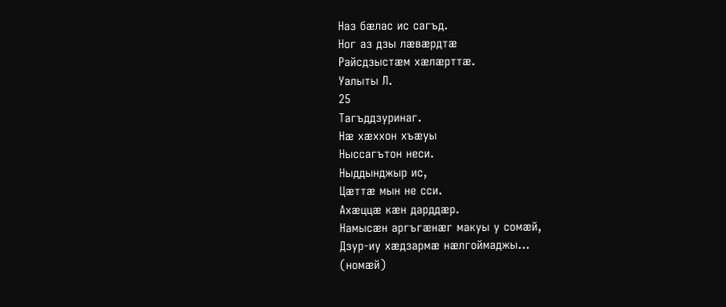Наз бæлас ис сагъд.
Ног аз дзы лæвæрдтæ
Райсдзыстæм хæлæрттæ.
Уалыты Л.
25
Тагъддзуринаг.
Нæ хæххон хъæуы
Ныссагътон неси.
Ныддынджыр ис,
Цæттæ мын не сси.
Ахæццæ кæн дарддæр.
Намысæн аргъгæнæг макуы у сомæй,
Дзур-иу хæдзармæ нæлгоймаджы…
(номæй)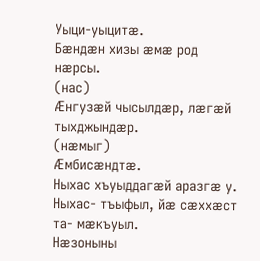Уыци-уыцитæ.
Бæндæн хизы æмæ род нæрсы.
(нас)
Æнгузæй чысылдæр, лæгæй тыхджындæр.
(нæмыг)
Æмбисæндтæ.
Ныхас хъуыддагæй аразгæ у.
Ныхас- тъыфыл, йæ сæххæст та- мæкъуыл.
Нæзоныны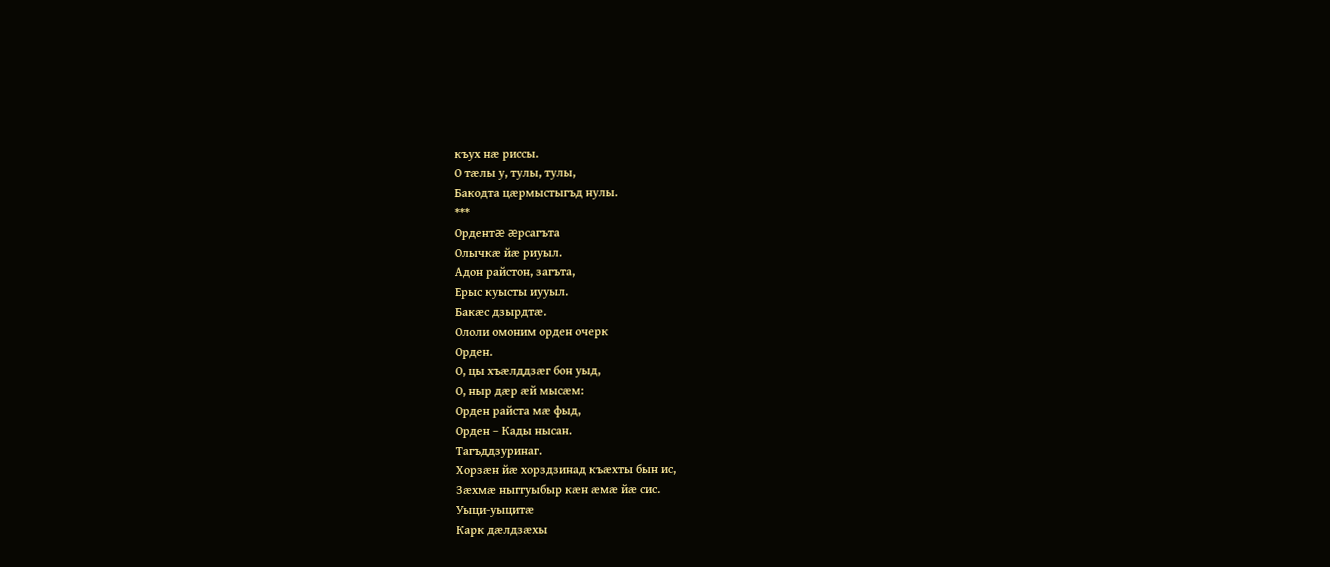къух нæ риссы.
О тæлы у, тулы, тулы,
Бакодта цæрмыстыгъд нулы.
***
Ордентæ æрсагъта
Олычкæ йæ риуыл.
Адон райстон, загъта,
Ерыс куысты иууыл.
Бакæс дзырдтæ.
Ололи омоним орден очерк
Орден.
О, цы хъæлддзæг бон уыд,
О, ныр дæр æй мысæм:
Орден райста мæ фыд,
Орден – Кады нысан.
Тагъддзуринаг.
Хорзæн йæ хорздзинад къæхты бын ис,
Зæхмæ ныггуыбыр кæн æмæ йæ сис.
Уыци-уыцитæ
Карк дæлдзæхы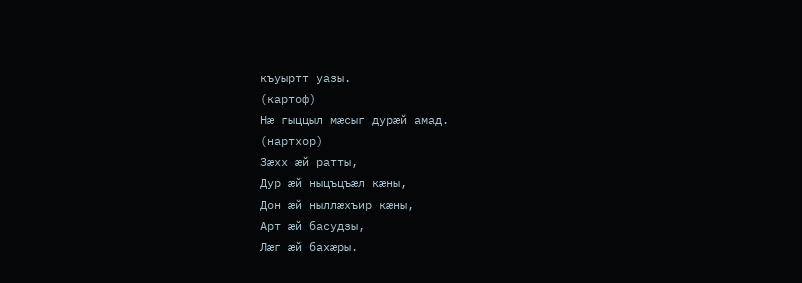къуыртт уазы.
(картоф)
Нæ гыццыл мæсыг дурæй амад.
(нартхор)
Зæхх æй ратты,
Дур æй ныцъцъæл кæны,
Дон æй ныллæхъир кæны,
Арт æй басудзы,
Лæг æй бахæры.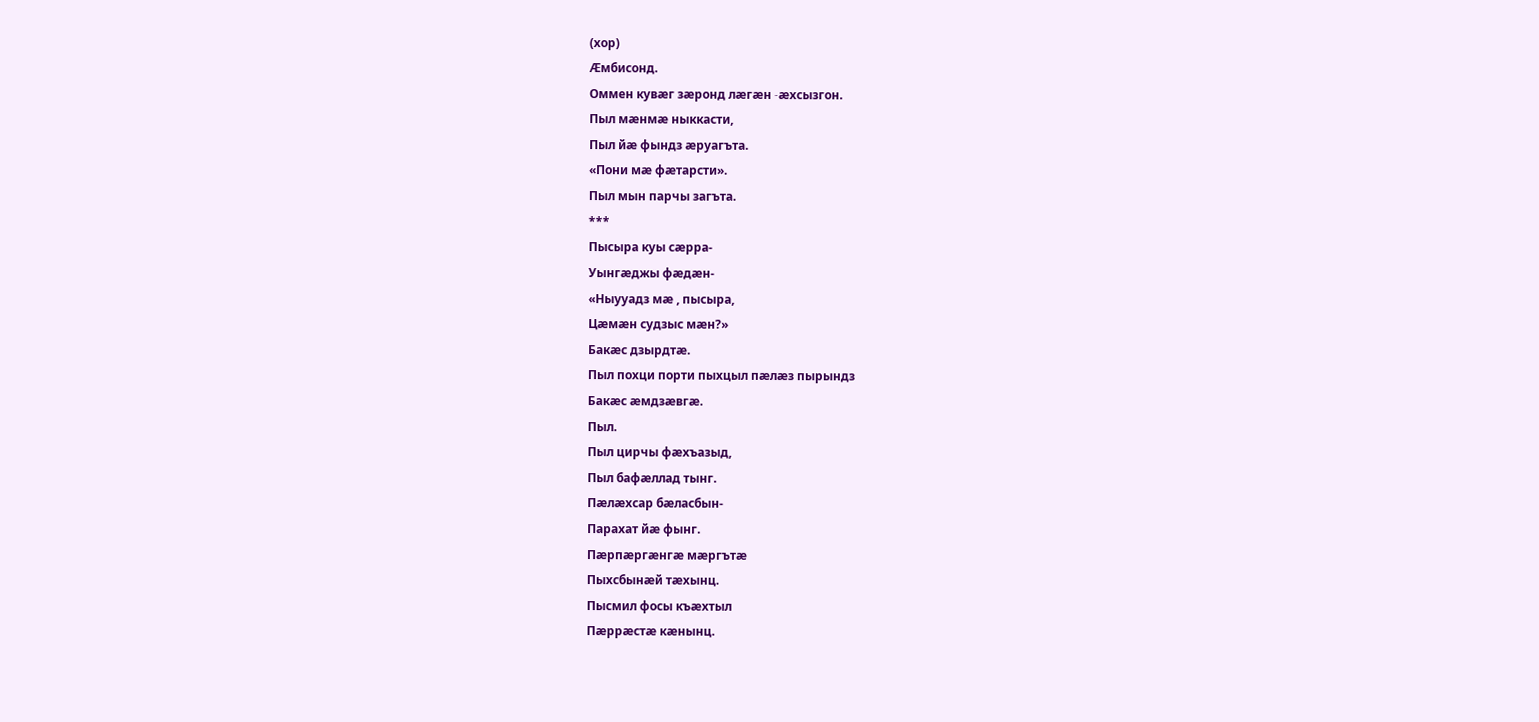(хор)
Æмбисонд.
Оммен кувæг зæронд лæгæн -æхсызгон.
Пыл мæнмæ ныккасти,
Пыл йæ фындз æруагъта.
«Пони мæ фæтарсти».
Пыл мын парчы загъта.
***
Пысыра куы сæрра-
Уынгæджы фæдæн-
«Ныууадз мæ , пысыра,
Цæмæн судзыс мæн?»
Бакæс дзырдтæ.
Пыл похци порти пыхцыл пæлæз пырындз
Бакæс æмдзæвгæ.
Пыл.
Пыл цирчы фæхъазыд,
Пыл бафæллад тынг.
Пæлæхсар бæласбын-
Парахат йæ фынг.
Пæрпæргæнгæ мæргътæ
Пыхсбынæй тæхынц.
Пысмил фосы къæхтыл
Пæррæстæ кæнынц.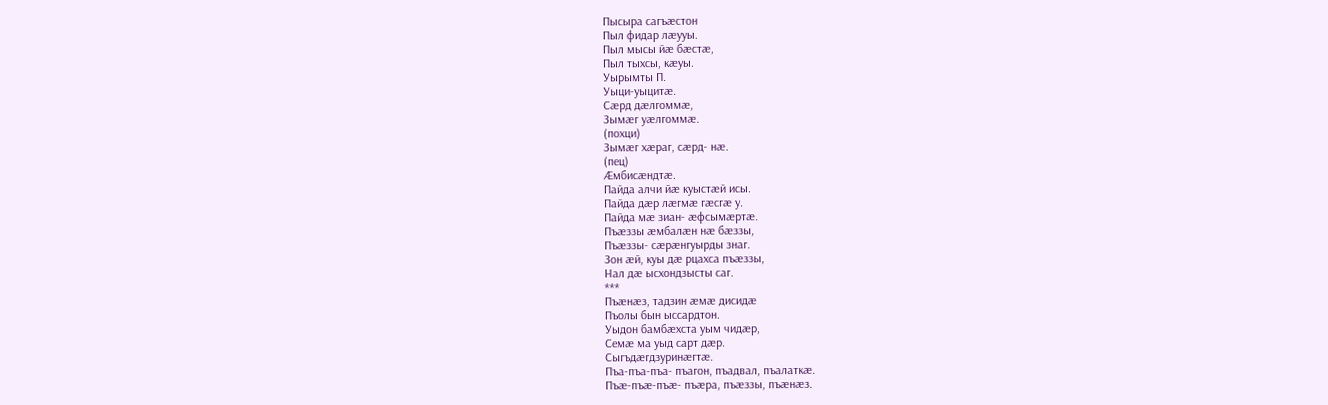Пысыра сагъæстон
Пыл фидар лæууы.
Пыл мысы йæ бæстæ,
Пыл тыхсы, кæуы.
Уырымты П.
Уыци-уыцитæ.
Сæрд дæлгоммæ,
Зымæг уæлгоммæ.
(похци)
Зымæг хæраг, сæрд- нæ.
(пец)
Æмбисæндтæ.
Пайда алчи йæ куыстæй исы.
Пайда дæр лæгмæ гæсгæ у.
Пайда мæ зиан- æфсымæртæ.
Пъæззы æмбалæн нæ бæззы,
Пъæззы- сæрæнгуырды знаг.
Зон æй, куы дæ рцахса пъæззы,
Нал дæ ысхондзысты саг.
***
Пъæнæз, тадзин æмæ дисидæ
Пъолы бын ыссардтон.
Уыдон бамбæхста уым чидæр,
Семæ ма уыд сарт дæр.
Сыгъдæгдзуринæгтæ.
Пъа-пъа-пъа- пъагон, пъадвал, пъалаткæ.
Пъæ-пъæ-пъæ- пъæра, пъæззы, пъæнæз.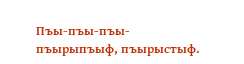Пъы-пъы-пъы- пъырыпъыф, пъырыстыф.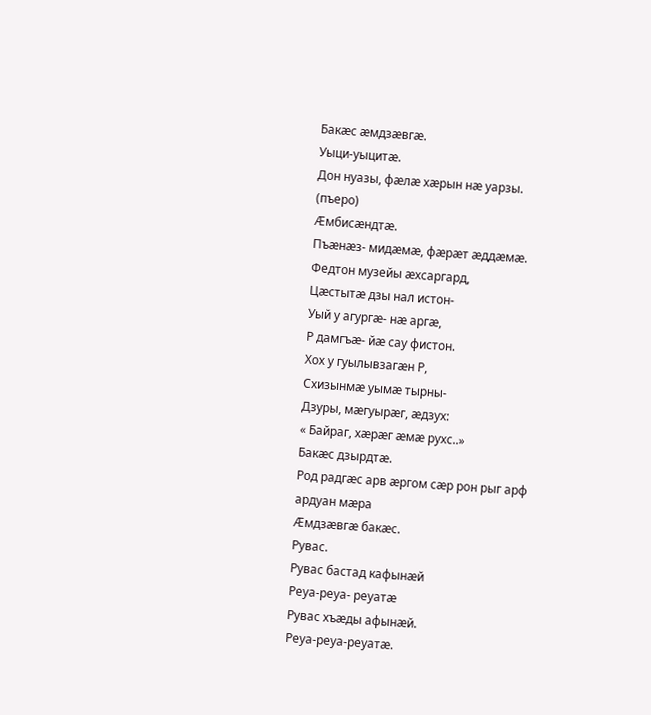Бакæс æмдзæвгæ.
Уыци-уыцитæ.
Дон нуазы, фæлæ хæрын нæ уарзы.
(пъеро)
Æмбисæндтæ.
Пъæнæз- мидæмæ, фæрæт æддæмæ.
Федтон музейы æхсаргард,
Цæстытæ дзы нал истон-
Уый у агургæ- нæ аргæ,
Р дамгъæ- йæ сау фистон.
Хох у гуылывзагæн Р,
Схизынмæ уымæ тырны-
Дзуры, мæгуырæг, æдзух:
« Байраг, хæрæг æмæ рухс..»
Бакæс дзырдтæ.
Род радгæс арв æргом сæр рон рыг арф ардуан мæра
Æмдзæвгæ бакæс.
Рувас.
Рувас бастад кафынæй
Реуа-реуа- реуатæ
Рувас хъæды афынæй.
Реуа-реуа-реуатæ.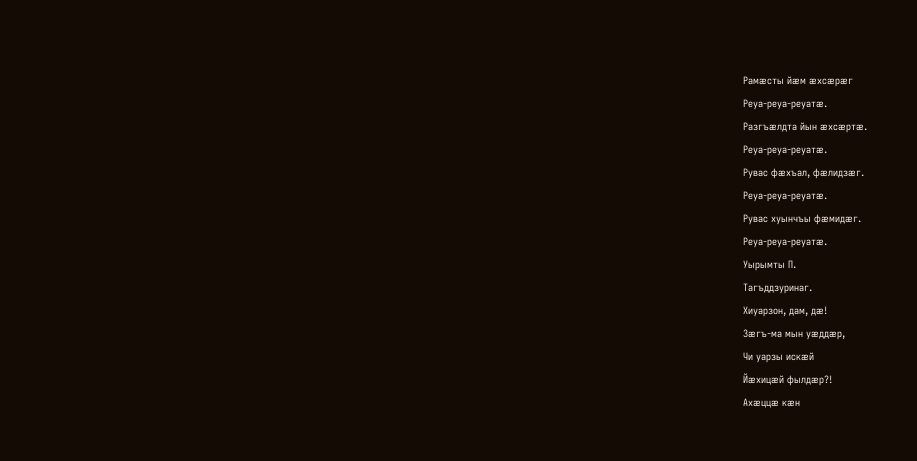Рамæсты йæм æхсæрæг
Реуа-реуа-реуатæ.
Разгъæлдта йын æхсæртæ.
Реуа-реуа-реуатæ.
Рувас фæхъал, фæлидзæг.
Реуа-реуа-реуатæ.
Рувас хуынчъы фæмидæг.
Реуа-реуа-реуатæ.
Уырымты П.
Тагъддзуринаг.
Хиуарзон, дам, дæ!
Зæгъ-ма мын уæддæр,
Чи уарзы искæй
Йæхицæй фылдæр?!
Ахæццæ кæн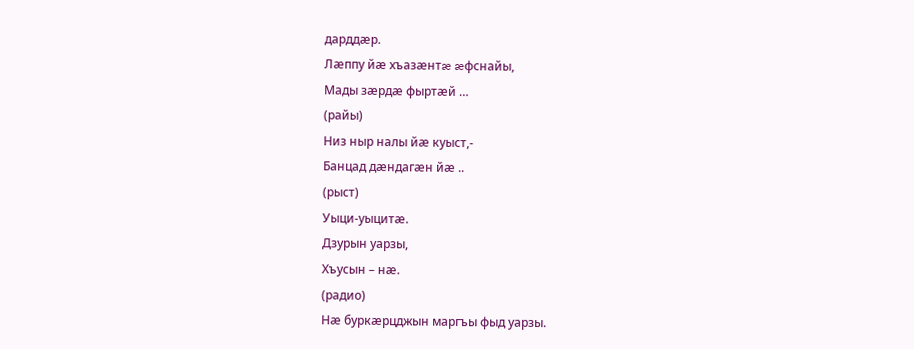дарддæр.
Лæппу йæ хъазæнтæ æфснайы,
Мады зæрдæ фыртæй …
(райы)
Низ ныр налы йæ куыст,-
Банцад дæндагæн йæ ..
(рыст)
Уыци-уыцитæ.
Дзурын уарзы,
Хъусын – нæ.
(радио)
Нæ буркæрцджын маргъы фыд уарзы.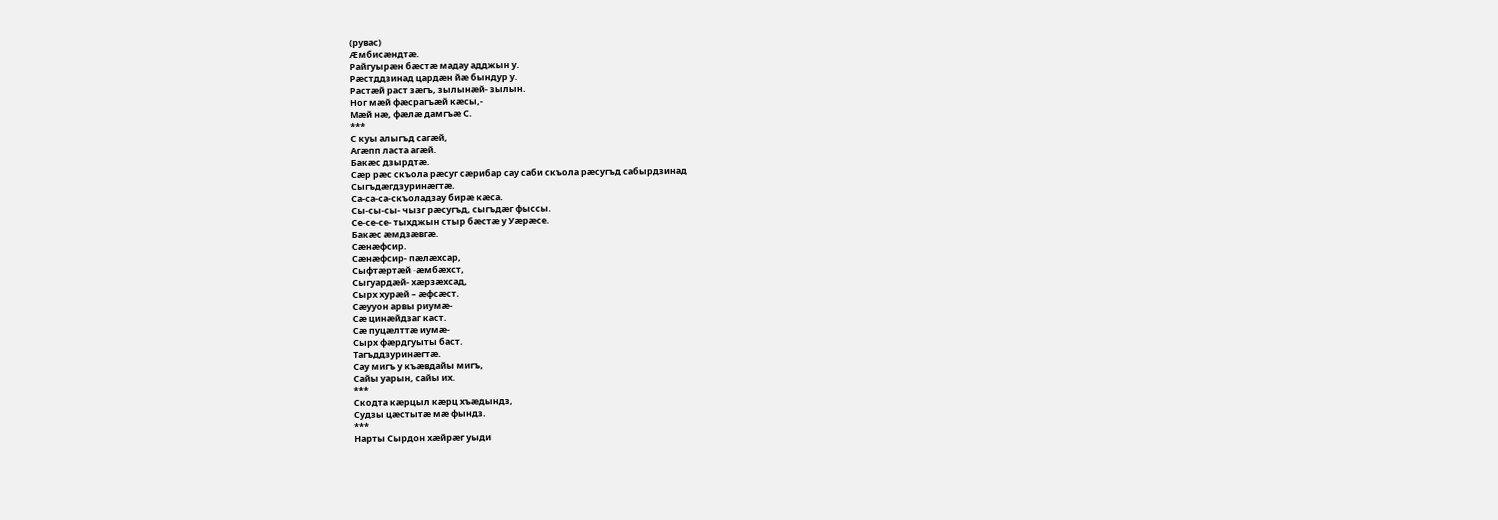(рувас)
Æмбисæндтæ.
Райгуырæн бæстæ мадау адджын у.
Рæстддзинад цардæн йæ бындур у.
Растæй раст зæгъ, зылынæй- зылын.
Ног мæй фæсрагъæй кæсы,-
Мæй нæ, фæлæ дамгъæ С.
***
С куы алыгъд сагæй,
Агæпп ласта агæй.
Бакæс дзырдтæ.
Сæр рæс скъола рæсуг сæрибар сау саби скъола рæсугъд сабырдзинад
Сыгъдæгдзуринæгтæ.
Са-са-са-скъоладзау бирæ кæса.
Сы-сы-сы- чызг рæсугъд, сыгъдæг фыссы.
Се-се-се- тыхджын стыр бæстæ у Уæрæсе.
Бакæс æмдзæвгæ.
Сæнæфсир.
Сæнæфсир- пæлæхсар,
Сыфтæртæй -æмбæхст,
Сыгуардæй- хæрзæхсад,
Сырх хурæй – æфсæст.
Сæууон арвы риумæ-
Сæ цинæйдзаг каст.
Сæ пуцæлттæ иумæ-
Сырх фæрдгуыты баст.
Тагъддзуринæгтæ.
Сау мигъ у къæвдайы мигъ,
Сайы уарын, сайы их.
***
Скодта кæрцыл кæрц хъæдындз,
Судзы цæстытæ мæ фындз.
***
Нарты Сырдон хæйрæг уыди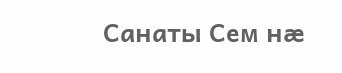Санаты Сем нæ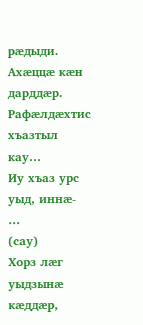рæдыди.
Ахæццæ кæн дарддæр.
Рафæлдæхтис хъазтыл кау…
Иу хъаз урс уыд, иннæ- …
(сау)
Хорз лæг уыдзынæ кæддæр,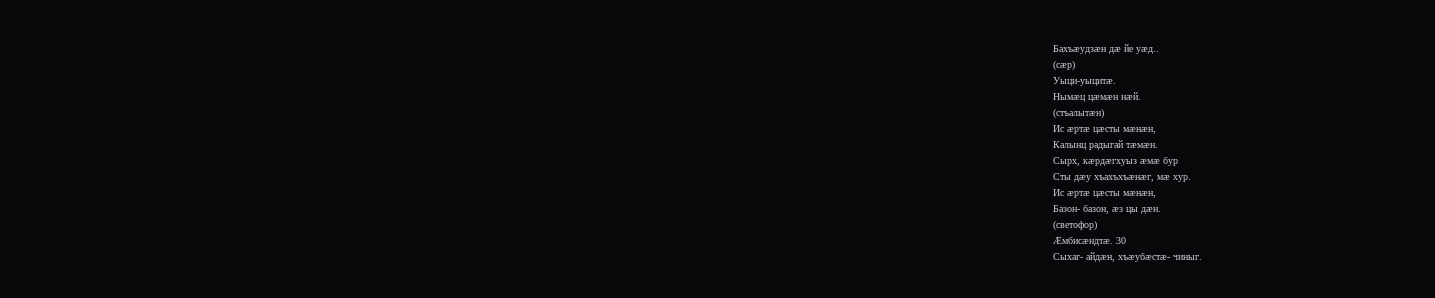Бахъæудзæн дæ йе уæд..
(сæр)
Уыци-уыцитæ.
Нымæц цæмæн нæй.
(стъалытæн)
Ис æртæ цæсты мæнæн,
Калынц радыгай тæмæн.
Сырх, кæрдæгхуыз æмæ бур
Сты дæу хъахъхъæнæг, мæ хур.
Ис æртæ цæсты мæнæн,
Базон- базон, æз цы дæн.
(светофор)
Æмбисæндтæ. 30
Сыхаг- айдæн, хъæубæстæ- чиныг.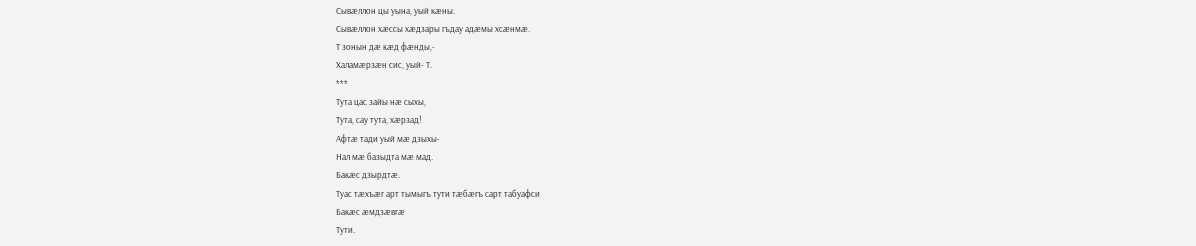Сывæллон цы уына, уый кæны.
Сывæллон хæссы хæдзары гъдау адæмы хсæнмæ.
Т зонын дæ кæд фæнды,-
Халамæрзæн сис, уый- Т.
***
Тута цас зайы нæ сыхы,
Тута, сау тута, хæрзад!
Афтæ тади уый мæ дзыхы-
Нал мæ базыдта мæ мад.
Бакæс дзырдтæ.
Туас тæхъæг арт тымыгъ тути тæбæгъ сарт табуафси
Бакæс æмдзæвгæ
Тути.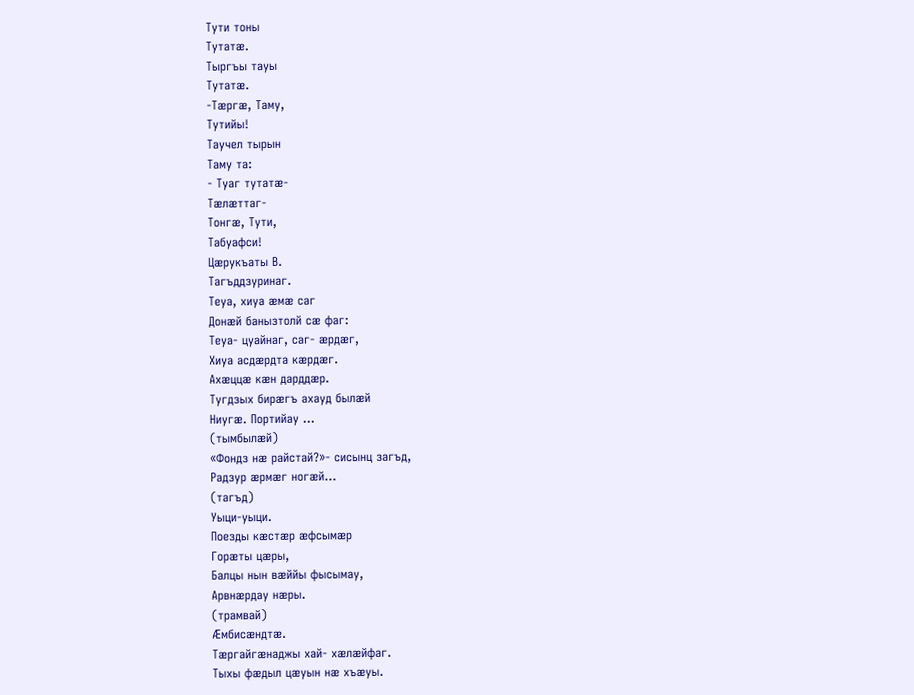Тути тоны
Тутатæ.
Тыргъы тауы
Тутатæ.
-Тæргæ, Таму,
Тутийы!
Таучел тырын
Таму та:
- Туаг тутатæ-
Тæлæттаг-
Тонгæ, Тути,
Табуафси!
Цæрукъаты В.
Тагъддзуринаг.
Теуа, хиуа æмæ саг
Донæй банызтолй сæ фаг:
Теуа- цуайнаг, саг- æрдæг,
Хиуа асдæрдта кæрдæг.
Ахæццæ кæн дарддæр.
Тугдзых бирæгъ ахауд былæй
Ниугæ. Портийау …
(тымбылæй)
«Фондз нæ райстай?»- сисынц загъд,
Радзур æрмæг ногæй…
(тагъд)
Уыци-уыци.
Поезды кæстæр æфсымæр
Горæты цæры,
Балцы нын вæййы фысымау,
Арвнæрдау нæры.
(трамвай)
Æмбисæндтæ.
Тæргайгæнаджы хай- хæлæйфаг.
Тыхы фæдыл цæуын нæ хъæуы.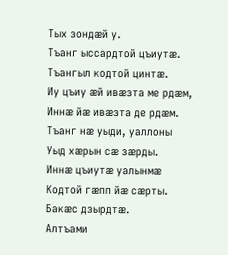Тых зондæй у.
Тъанг ыссардтой цъиутæ.
Тъангыл кодтой цинтæ.
Иу цъиу æй ивæзта ме рдæм,
Иннæ йæ ивæзта де рдæм.
Тъанг нæ уыди, уаллоны
Уыд хæрын сæ зæрды.
Иннæ цъиутæ уалынмæ
Кодтой гæпп йæ сæрты.
Бакæс дзырдтæ.
Алтъами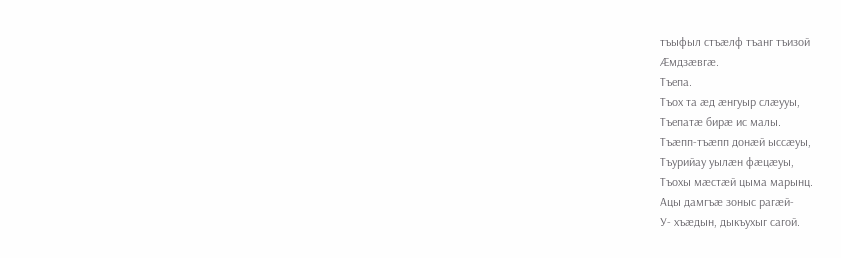тъыфыл стъæлф тъанг тъизой
Æмдзæвгæ.
Тъепа.
Тъох та æд æнгуыр слæууы,
Тъепатæ бирæ ис малы.
Тъæпп-тъæпп донæй ыссæуы,
Тъурийау уылæн фæцæуы,
Тъохы мæстæй цыма марынц.
Ацы дамгъæ зоныс рагæй-
У- хъæдын, дыкъухыг сагой.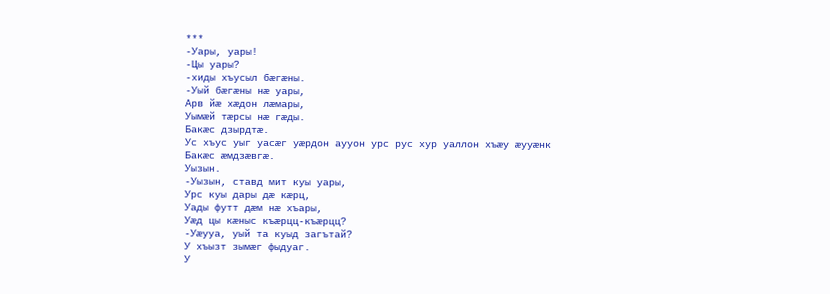***
-Уары, уары!
-Цы уары?
-хиды хъусыл бæгæны.
-Уый бæгæны нæ уары,
Арв йæ хæдон лæмары,
Уымæй тæрсы нæ гæды.
Бакæс дзырдтæ.
Ус хъус уыг уасæг уæрдон аууон урс рус хур уаллон хъæу æууæнк
Бакæс æмдзæвгæ.
Уызын.
-Уызын, ставд мит куы уары,
Урс куы дары дæ кæрц,
Уады футт дæм нæ хъары,
Уæд цы кæныс къæрцц-къæрцц?
-Уæууа, уый та куыд загътай?
У хъызт зымæг фыдуаг.
У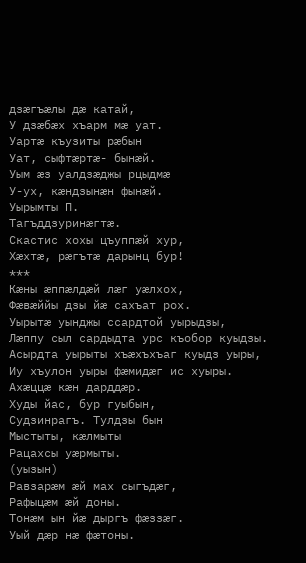дзæгъæлы дæ катай,
У дзæбæх хъарм мæ уат.
Уартæ къузиты рæбын
Уат, сыфтæртæ- бынæй.
Уым æз уалдзæджы рцыдмæ
У-ух, кæндзынæн фынæй.
Уырымты П.
Тагъддзуринæгтæ.
Скастис хохы цъуппæй хур,
Хæхтæ, рæгътæ дарынц бур!
***
Кæны æппæлдæй лæг уæлхох,
Фæвæййы дзы йæ сахъат рох.
Уырытæ уынджы ссардтой уырыдзы,
Лæппу сыл сардыдта урс къобор куыдзы.
Асырдта уырыты хъæхъхъаг куыдз уыры,
Иу хъулон уыры фæмидæг ис хуыры.
Ахæццæ кæн дарддæр.
Худы йас, бур гуыбын,
Судзинрагъ. Тулдзы бын
Мыстыты, кæлмыты
Рацахсы уæрмыты.
(уызын)
Равзарæм æй мах сыгъдæг,
Рафыцæм æй доны.
Тонæм ын йæ дыргъ фæззæг.
Уый дæр нæ фæтоны.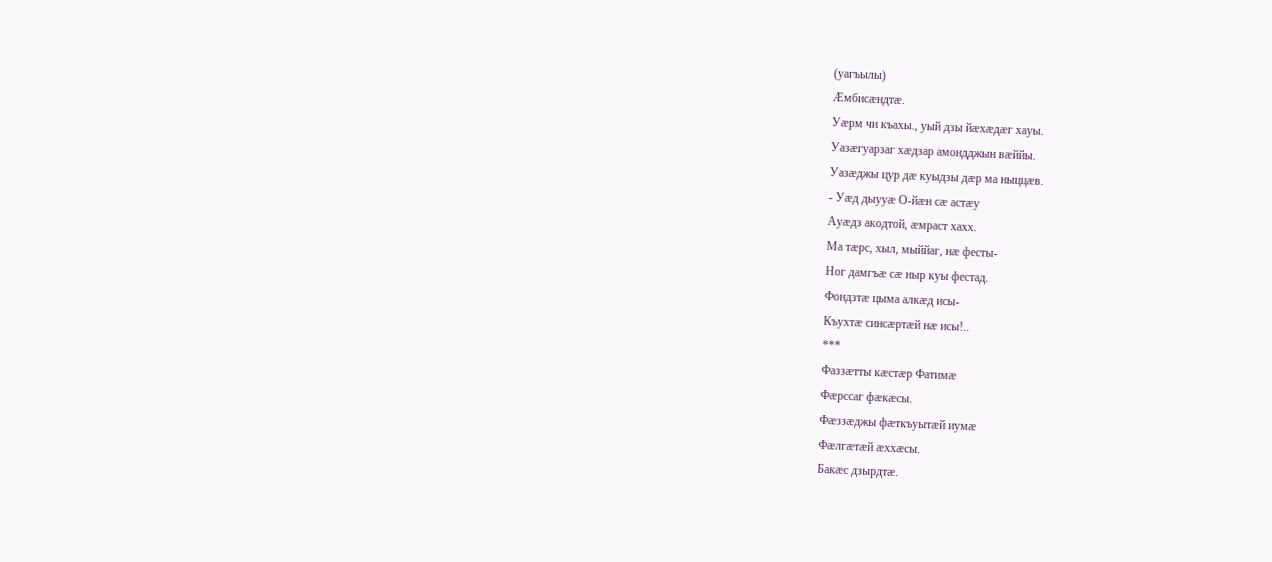(уагъылы)
Æмбисæндтæ.
Уæрм чи къахы., уый дзы йæхæдæг хауы.
Уазæгуарзаг хæдзар амондджын вæййы.
Уазæджы цур дæ куыдзы дæр ма ныццæв.
- Уæд дыууæ О-йæн сæ астæу
Ауæдз акодтой, æмраст хахх.
Ма тæрс, хыл, мыййаг, нæ фесты-
Ног дамгъæ сæ ныр куы фестад.
Фондзтæ цыма алкæд исы-
Къухтæ синсæртæй нæ исы!..
***
Фаззæтты кæстæр Фатимæ
Фæрссаг фæкæсы.
Фæззæджы фæткъуытæй иумæ
Фæлгæтæй æххæсы.
Бакæс дзырдтæ.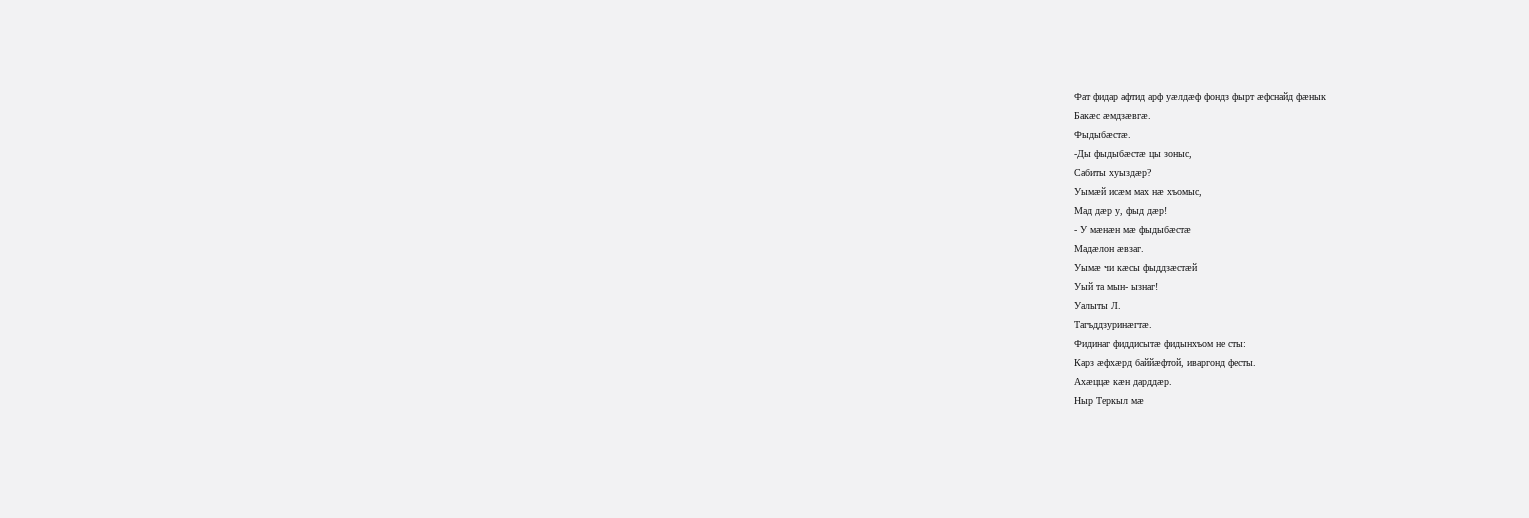Фат фидар афтид арф уæлдæф фондз фырт æфснайд фæнык
Бакæс æмдзæвгæ.
Фыдыбæстæ.
-Ды фыдыбæстæ цы зоныс,
Сабиты хуыздæр?
Уымæй исæм мах нæ хъомыс,
Мад дæр у, фыд дæр!
- У мæнæн мæ фыдыбæстæ
Мадæлон æвзаг.
Уымæ чи кæсы фыддзæстæй
Уый та мын- ызнаг!
Уалыты Л.
Тагъддзуринæгтæ.
Фидинаг фиддисытæ фидынхъом не сты:
Карз æфхæрд баййæфтой, иваргонд фесты.
Ахæццæ кæн дарддæр.
Ныр Теркыл мæ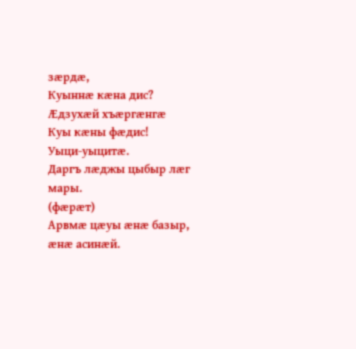зæрдæ,
Куыннæ кæна дис?
Æдзухæй хъæргæнгæ
Куы кæны фæдис!
Уыци-уыцитæ.
Даргъ лæджы цыбыр лæг мары.
(фæрæт)
Арвмæ цæуы æнæ базыр, æнæ асинæй.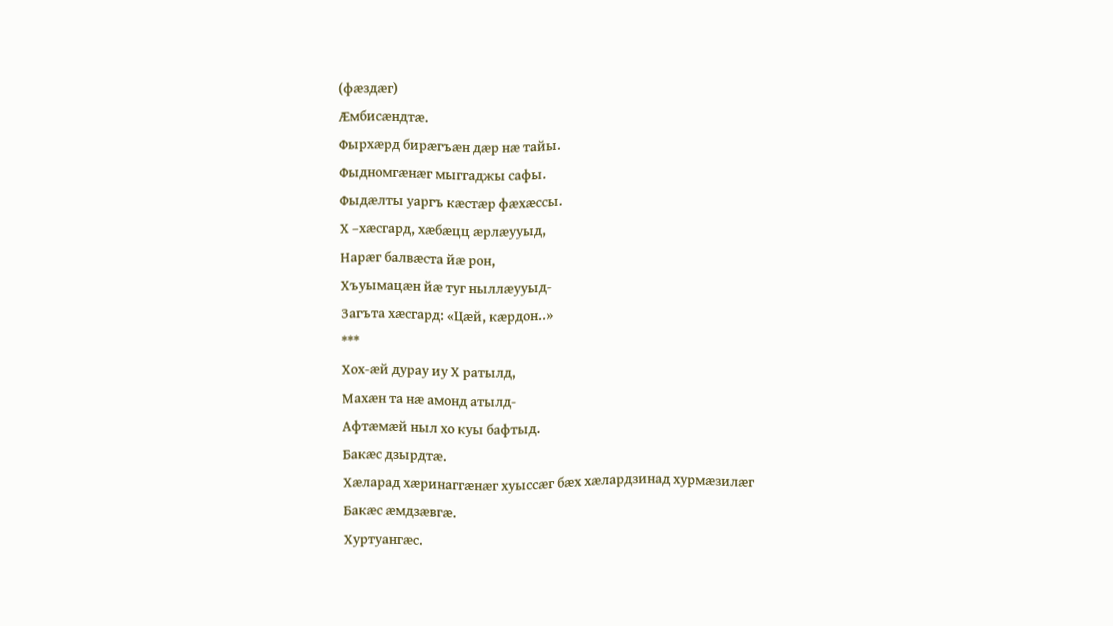(фæздæг)
Æмбисæндтæ.
Фырхæрд бирæгъæн дæр нæ тайы.
Фыдномгæнæг мыггаджы сафы.
Фыдæлты уаргъ кæстæр фæхæссы.
Х –хæсгард, хæбæцц æрлæууыд,
Нарæг балвæста йæ рон,
Хъуымацæн йæ туг ныллæууыд-
Загъта хæсгард: «Цæй, кæрдон..»
***
Хох-æй дурау иу Х ратылд,
Махæн та нæ амонд атылд-
Афтæмæй ныл хо куы бафтыд.
Бакæс дзырдтæ.
Хæларад хæринаггæнæг хуыссæг бæх хæлардзинад хурмæзилæг
Бакæс æмдзæвгæ.
Хуртуангæс.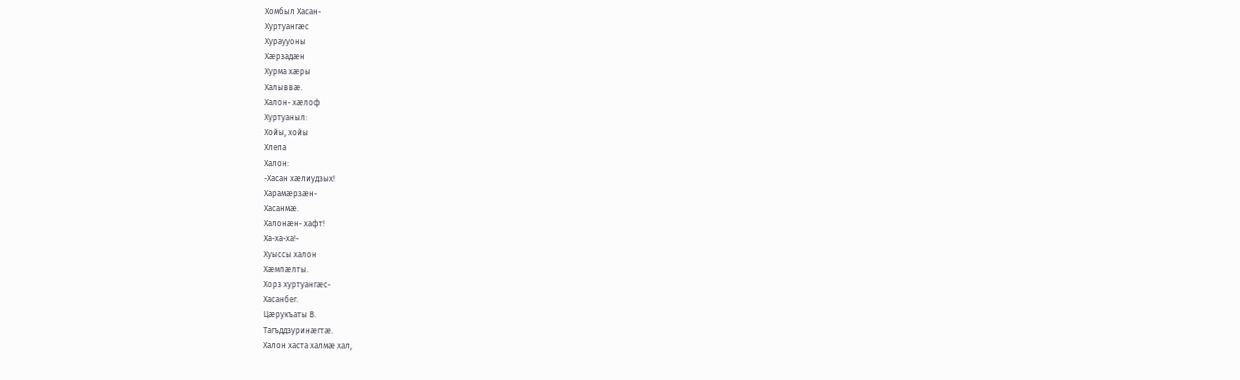Хомбыл Хасан-
Хуртуангæс
Хураууоны
Хæрзадæн
Хурма хæры
Халыввæ.
Халон- хæлоф
Хуртуаныл:
Хойы, хойы
Хлепа
Халон:
-Хасан хæлиудзых!
Харамæрзæн-
Хасанмæ.
Халонæн- хафт!
Ха-ха-ха!-
Хуыссы халон
Хæмпæлты.
Хорз хуртуангæс-
Хасанбег.
Цæрукъаты В.
Тагъддзуринæгтæ.
Халон хаста халмæ хал,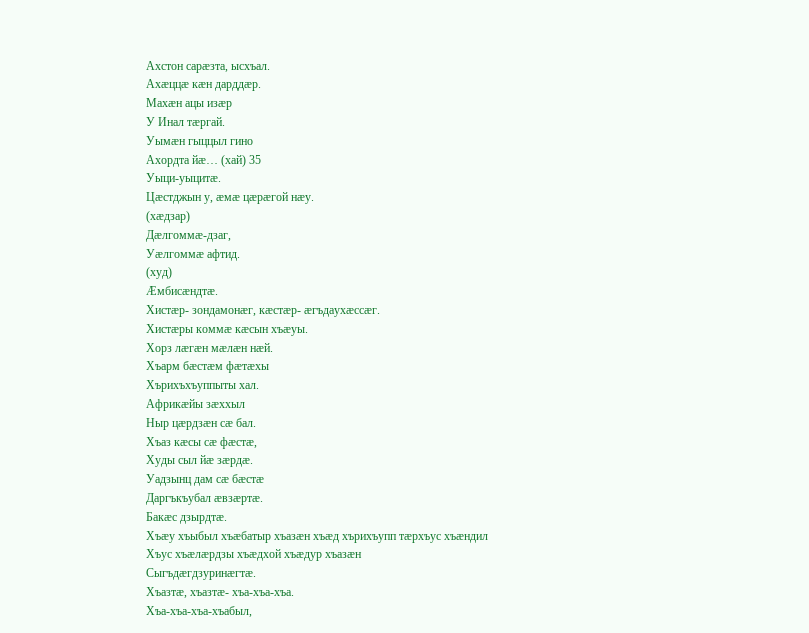Ахстон сарæзта, ысхъал.
Ахæццæ кæн дарддæр.
Махæн ацы изæр
У Инал тæргай.
Уымæн гыццыл гино
Ахордта йæ… (хай) 35
Уыци-уыцитæ.
Цæстджын у, æмæ цæрæгой нæу.
(хæдзар)
Дæлгоммæ-дзаг,
Уæлгоммæ афтид.
(худ)
Æмбисæндтæ.
Хистæр- зондамонæг, кæстæр- æгъдаухæссæг.
Хистæры коммæ кæсын хъæуы.
Хорз лæгæн мæлæн нæй.
Хъарм бæстæм фæтæхы
Хърихъхъуппыты хал.
Африкæйы зæххыл
Ныр цæрдзæн сæ бал.
Хъаз кæсы сæ фæстæ,
Худы сыл йæ зæрдæ.
Уадзынц дам сæ бæстæ
Даргъкъубал æвзæртæ.
Бакæс дзырдтæ.
Хъæу хъыбыл хъæбатыр хъазæн хъæд хърихъупп тæрхъус хъæндил
Хъус хъæлæрдзы хъæдхой хъæдур хъазæн
Сыгъдæгдзуринæгтæ.
Хъазтæ, хъазтæ- хъа-хъа-хъа.
Хъа-хъа-хъа-хъабыл,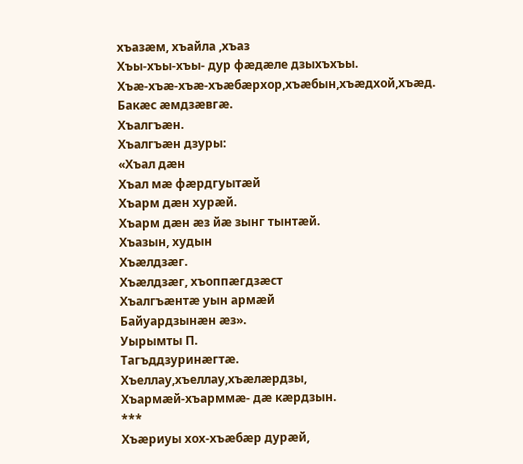хъазæм, хъайла ,хъаз
Хъы-хъы-хъы- дур фæдæле дзыхъхъы.
Хъæ-хъæ-хъæ-хъæбæрхор,хъæбын,хъæдхой,хъæд.
Бакæс æмдзæвгæ.
Хъалгъæн.
Хъалгъæн дзуры:
«Хъал дæн
Хъал мæ фæрдгуытæй
Хъарм дæн хурæй.
Хъарм дæн æз йæ зынг тынтæй.
Хъазын, худын
Хъæлдзæг.
Хъæлдзæг, хъоппæгдзæст
Хъалгъæнтæ уын армæй
Байуардзынæн æз».
Уырымты П.
Тагъддзуринæгтæ.
Хъеллау,хъеллау,хъæлæрдзы,
Хъармæй-хъарммæ- дæ кæрдзын.
***
Хъæриуы хох-хъæбæр дурæй,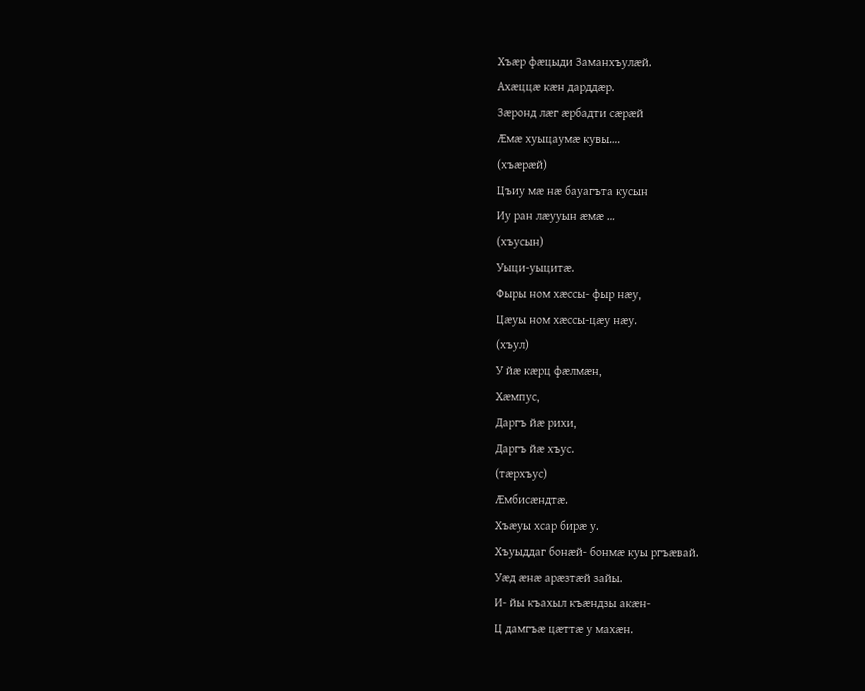Хъæр фæцыди Заманхъулæй.
Ахæццæ кæн дарддæр.
Зæронд лæг æрбадти сæрæй
Æмæ хуыцаумæ кувы….
(хъæрæй)
Цъиу мæ нæ бауагъта кусын
Иу ран лæууын æмæ …
(хъусын)
Уыци-уыцитæ.
Фыры ном хæссы- фыр нæу,
Цæуы ном хæссы-цæу нæу.
(хъул)
У йæ кæрц фæлмæн,
Хæмпус,
Даргъ йæ рихи,
Даргъ йæ хъус.
(тæрхъус)
Æмбисæндтæ.
Хъæуы хсар бирæ у.
Хъуыддаг бонæй- бонмæ куы ргъæвай.
Уæд æнæ арæзтæй зайы.
И- йы къахыл къæндзы акæн-
Ц дамгъæ цæттæ у махæн.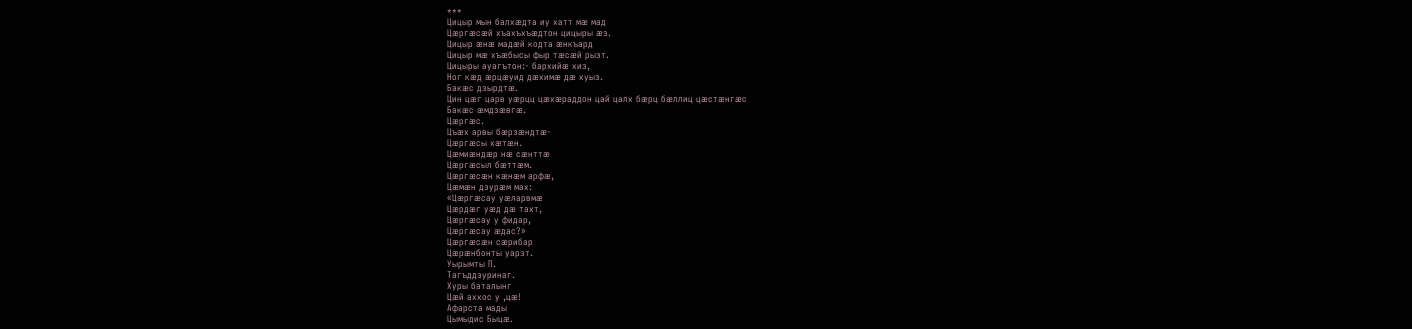***
Цицыр мын балхæдта иу хатт мæ мад
Цæргæсæй хъахъхъæдтон цицыры æз.
Цицыр æнæ мадæй кодта æнкъард
Цицыр мæ хъæбысы фыр тæсæй рызт.
Цицыры ауагътон:- бархийæ хиз,
Ног кæд æрцæуид дæхимæ дæ хуыз.
Бакæс дзырдтæ.
Цин цæг царв уæрцц цæхæраддон цай цалх бæрц бæллиц цæстæнгæс
Бакæс æмдзæвгæ.
Цæргæс.
Цъæх арвы бæрзæндтæ-
Цæргæсы хæтæн.
Цæмиæндæр нæ сæнттæ
Цæргæсыл бæттæм.
Цæргæсæн кæнæм арфæ,
Цæмæн дзурæм мах:
«Цæргæсау уæларвмæ
Цæрдæг уæд дæ тахт,
Цæргæсау у фидар,
Цæргæсау æдас?»
Цæргæсæн сæрибар
Цæрæнбонты уарзт.
Уырымты П.
Тагъддзуринаг.
Хуры баталынг
Цæй аххос у ,цæ!
Афарста мады
Цымыдис Быцæ.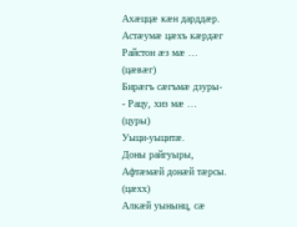Ахæццæ кæн дарддæр.
Астæумæ цæхъ кæрдæг
Райстон æз мæ …
(цæвæг)
Бирæгъ сæгъмæ дзуры-
- Рацу, хиз мæ …
(цуры)
Уыци-уыцитæ.
Доны райгуыры,
Афтæмæй донæй тæрсы.
(цæхх)
Алкæй уынынц, сæ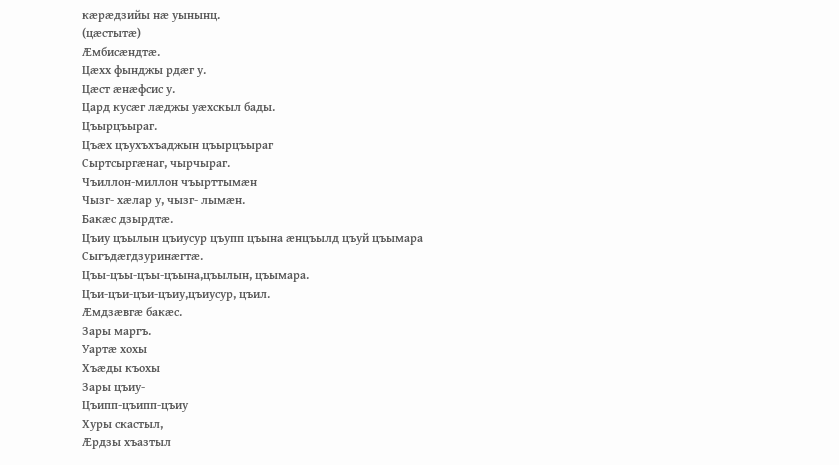кæрæдзийы нæ уынынц.
(цæстытæ)
Æмбисæндтæ.
Цæхх фынджы рдæг у.
Цæст æнæфсис у.
Цард кусæг лæджы уæхскыл бады.
Цъырцъыраг.
Цъæх цъухъхъаджын цъырцъыраг
Сыртсыргæнаг, чырчыраг.
Чъиллон-миллон чъырттымæн
Чызг- хæлар у, чызг- лымæн.
Бакæс дзырдтæ.
Цъиу цъылын цъиусур цъупп цъына æнцъылд цъуй цъымара
Сыгъдæгдзуринæгтæ.
Цъы-цъы-цъы-цъына,цъылын, цъымара.
Цъи-цъи-цъи-цъиу,цъиусур, цъил.
Æмдзæвгæ бакæс.
Зары маргъ.
Уартæ хохы
Хъæды къохы
Зары цъиу-
Цъипп-цъипп-цъиу
Хуры скастыл,
Æрдзы хъазтыл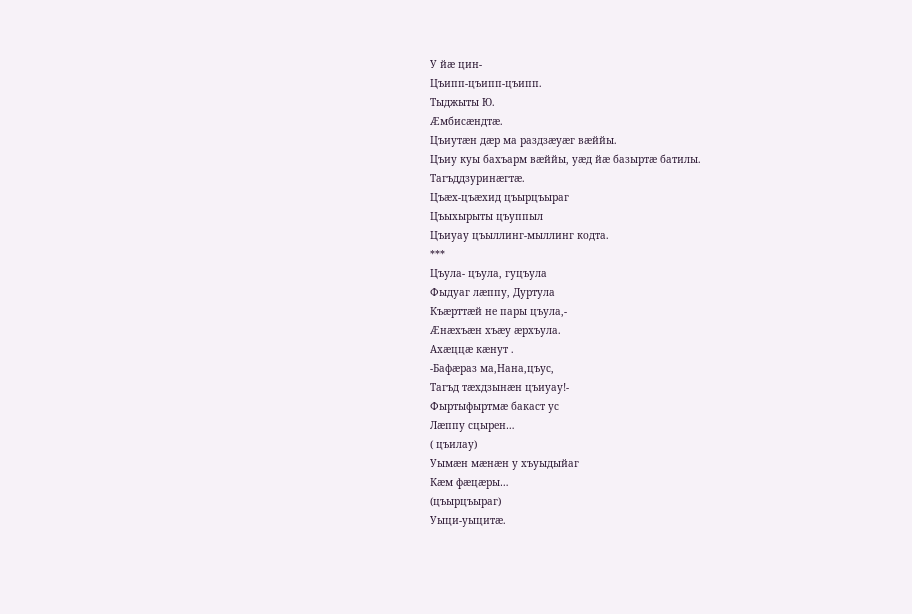У йæ цин-
Цъипп-цъипп-цъипп.
Тыджыты Ю.
Æмбисæндтæ.
Цъиутæн дæр ма раздзæуæг вæййы.
Цъиу куы бахъарм вæййы, уæд йæ базыртæ батилы.
Тагъддзуринæгтæ.
Цъæх-цъæхид цъырцъыраг
Цъыхырыты цъуппыл
Цъиуау цъыллинг-мыллинг кодта.
***
Цъула- цъула, гуцъула
Фыдуаг лæппу, Дуртула
Къæрттæй не пары цъула,-
Æнæхъæн хъæу æрхъула.
Ахæццæ кæнут .
-Бафæраз ма,Нана,цъус,
Тагъд тæхдзынæн цъиуау!-
Фыртыфыртмæ бакаст ус
Лæппу сцырен…
( цъилау)
Уымæн мæнæн у хъуыдыйаг
Кæм фæцæры…
(цъырцъыраг)
Уыци-уыцитæ.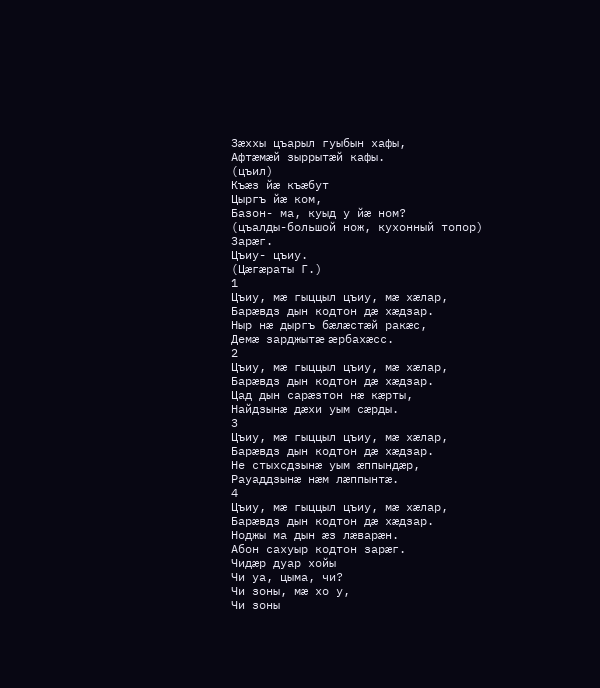Зæххы цъарыл гуыбын хафы,
Афтæмæй зыррытæй кафы.
(цъил)
Къæз йæ къæбут
Цыргъ йæ ком,
Базон- ма, куыд у йæ ном?
(цъалды-большой нож, кухонный топор)
Зарæг.
Цъиу- цъиу.
(Цæгæраты Г.)
1
Цъиу, мæ гыццыл цъиу, мæ хæлар,
Барæвдз дын кодтон дæ хæдзар.
Ныр нæ дыргъ бæлæстæй ракæс,
Демæ зарджытæ æрбахæсс.
2
Цъиу, мæ гыццыл цъиу, мæ хæлар,
Барæвдз дын кодтон дæ хæдзар.
Цад дын сарæзтон нæ кæрты,
Найдзынæ дæхи уым сæрды.
3
Цъиу, мæ гыццыл цъиу, мæ хæлар,
Барæвдз дын кодтон дæ хæдзар.
Не стыхсдзынæ уым æппындæр,
Рауаддзынæ нæм лæппынтæ.
4
Цъиу, мæ гыццыл цъиу, мæ хæлар,
Барæвдз дын кодтон дæ хæдзар.
Ноджы ма дын æз лæварæн.
Абон сахуыр кодтон зарæг.
Чидæр дуар хойы
Чи уа, цыма, чи?
Чи зоны, мæ хо у,
Чи зоны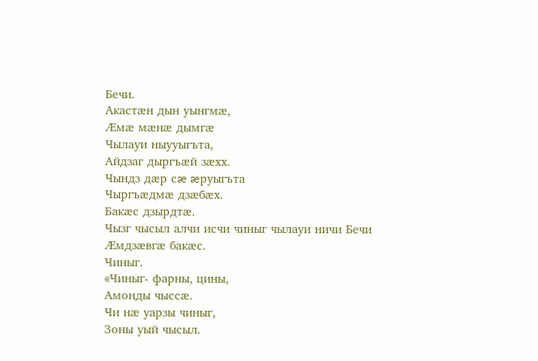Бечи.
Акастæн дын уынгмæ,
Æмæ мæнæ дымгæ
Чылауи ныууыгъта,
Айдзаг дыргъæй зæхх.
Чындз дæр сæ æруыгъта
Чыргъæдмæ дзæбæх.
Бакæс дзырдтæ.
Чызг чысыл алчи исчи чиныг чылауи ничи Бечи
Æмдзæвгæ бакæс.
Чиныг.
«Чиныг- фарны, цины,
Амонды чыссæ.
Чи нæ уарзы чиныг,
Зоны уый чысыл.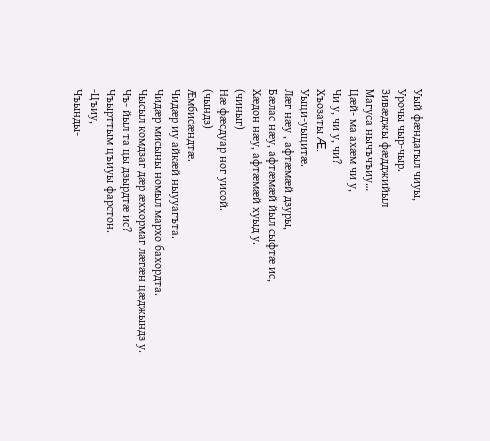Уый фæндагыл чиуы,
Урочы чыр-чыр.
Зивæджы фæдджийыл
Магуса нычъчъиу…
Цæй- ма ахæм чи у,
Чи у, чи у, чи?
Хъозаты Æ.
Уыци-уыцитæ.
Лæг нæу , афтæмæй дзуры,
Бæлас нæу, афтæмæй йыл сыфтæ ис,
Хæдон нæу, афтæмæй хуыд у.
(чиныг)
Нæ фæсдуар ног уисой.
(чындз)
Æмбисæндтæ.
Чидæр иу айкæй ныууагъта.
Чидæр мисыны номыл мархо бахордта.
Чысыл комдзаг дæр æххормаг лæгæн цæджындз у.
Чъ- йыл та цы дзырдтæ ис?
Чъырттым цъиуы фарстон.
-Цъиу,
Чъынды-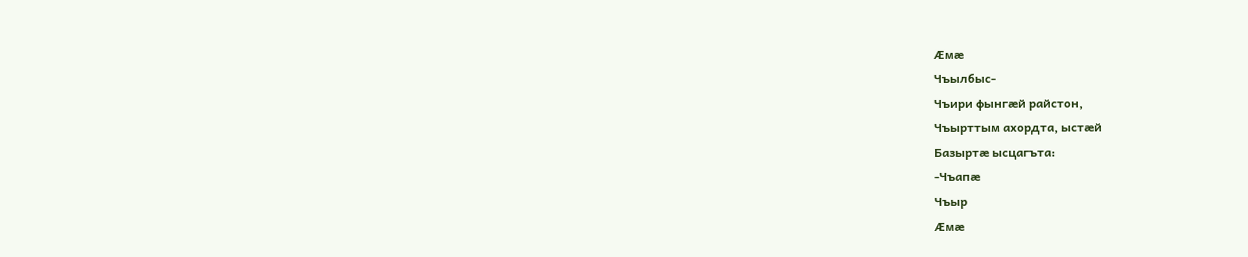Æмæ
Чъылбыс-
Чъири фынгæй райстон,
Чъырттым ахордта, ыстæй
Базыртæ ысцагъта:
-Чъапæ
Чъыр
Æмæ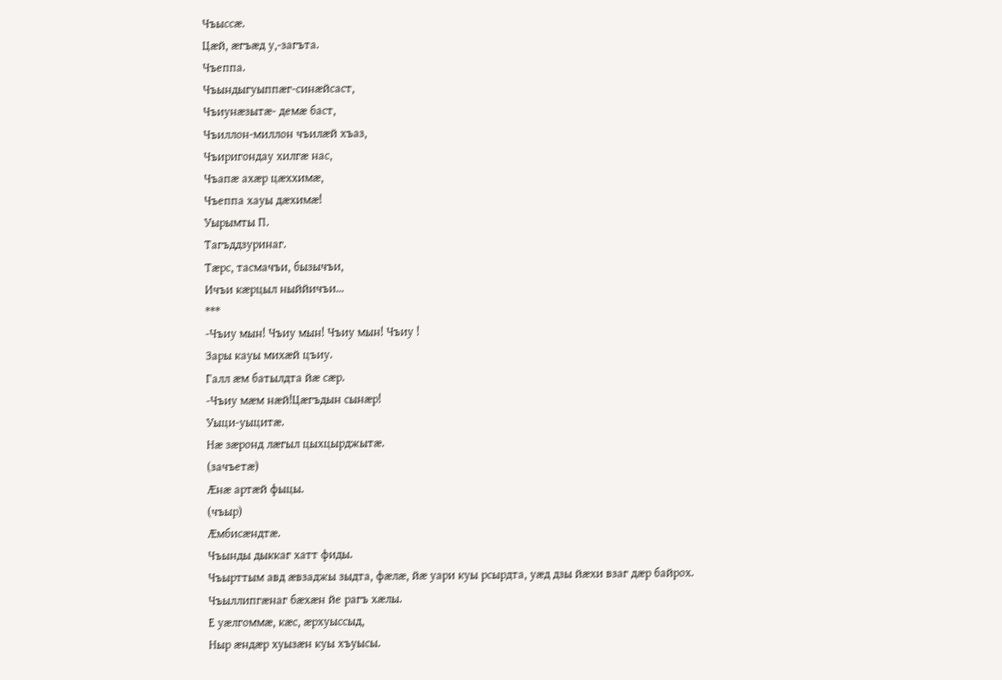Чъыссæ.
Цæй, æгъæд у,-загъта.
Чъеппа.
Чъындыгуыппæг-синæйсаст,
Чъиунæзытæ- демæ баст,
Чъиллон-миллон чъилæй хъаз,
Чъиригондау хилгæ нас,
Чъапæ ахæр цæххимæ,
Чъеппа хауы дæхимæ!
Уырымты П.
Тагъддзуринаг.
Тæрс, тасмачъи, бызычъи,
Ичъи кæрцыл ныййичъи…
***
-Чъиу мын! Чъиу мын! Чъиу мын! Чъиу !
Зары кауы михæй цъиу.
Галл æм батылдта йæ сæр.
-Чъиу мæм нæй!Цæгъдын сынæр!
Уыци-уыцитæ.
Нæ зæронд лæгыл цыхцырджытæ.
(зачъетæ)
Æнæ артæй фыцы.
(чъыр)
Æмбисæндтæ.
Чъынды дыккаг хатт фиды.
Чъырттым авд æвзаджы зыдта, фæлæ, йæ уари куы рсырдта, уæд дзы йæхи взаг дæр байрох.
Чъыллипгæнаг бæхæн йе рагъ хæлы.
Е уæлгоммæ, кæс, æрхуыссыд,
Ныр æндæр хуызæн куы хъуысы.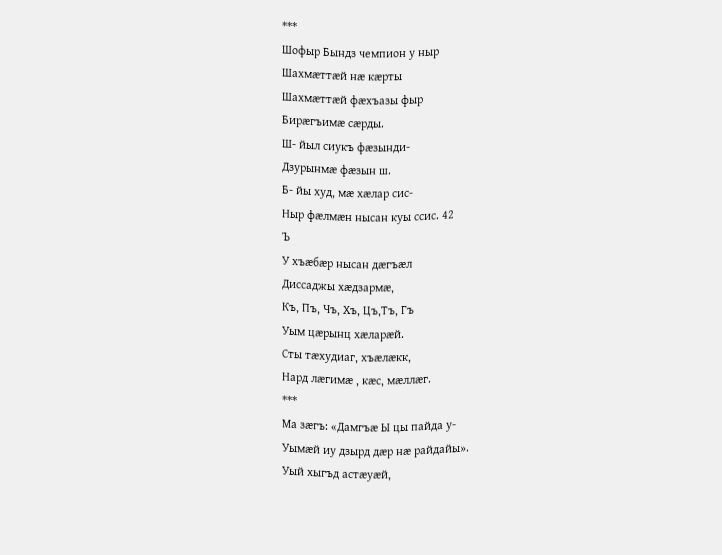***
Шофыр Бындз чемпион у ныр
Шахмæттæй нæ кæрты
Шахмæттæй фæхъазы фыр
Бирæгъимæ сæрды.
Ш- йыл сиукъ фæзынди-
Дзурынмæ фæзын ш.
Б- йы худ, мæ хæлар сис-
Ныр фæлмæн нысан куы ссис. 42
Ъ
У хъæбæр нысан дæгъæл
Диссаджы хæдзармæ,
Къ, Пъ, Чъ, Хъ, Цъ,Тъ, Гъ
Уым цæрынц хæларæй.
Сты тæхудиаг, хъæлæкк,
Нард лæгимæ , кæс, мæллæг.
***
Ма зæгъ: «Дамгъæ Ы цы пайда у-
Уымæй иу дзырд дæр нæ райдайы».
Уый хыгъд астæуæй,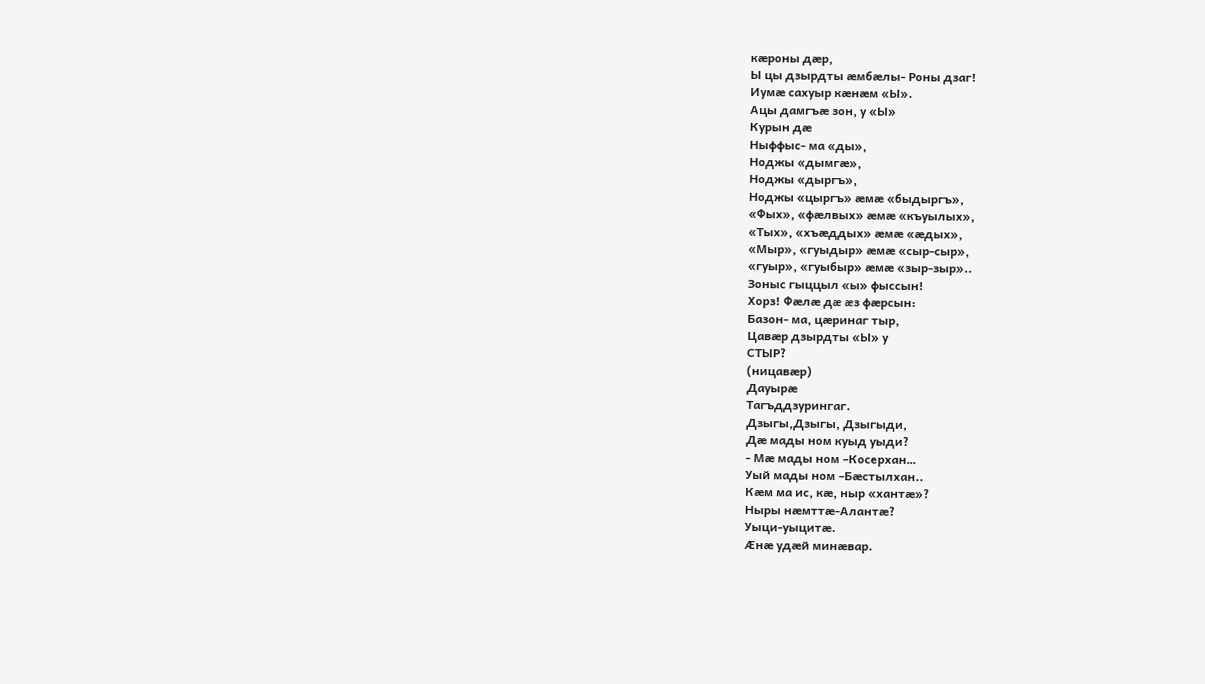кæроны дæр,
Ы цы дзырдты æмбæлы- Роны дзаг!
Иумæ сахуыр кæнæм «Ы».
Ацы дамгъæ зон, у «Ы»
Курын дæ
Ныффыс- ма «ды»,
Ноджы «дымгæ»,
Ноджы «дыргъ»,
Ноджы «цыргъ» æмæ «быдыргъ»,
«Фых», «фæлвых» æмæ «къуылых»,
«Тых», «хъæддых» æмæ «æдых»,
«Мыр», «гуыдыр» æмæ «сыр-сыр»,
«гуыр», «гуыбыр» æмæ «зыр-зыр»..
Зоныс гыццыл «ы» фыссын!
Хорз! Фæлæ дæ æз фæрсын:
Базон- ма, цæринаг тыр,
Цавæр дзырдты «Ы» у
СТЫР?
(ницавæр)
Дауырæ
Тагъддзурингаг.
Дзыгы,Дзыгы, Дзыгыди,
Дæ мады ном куыд уыди?
- Мæ мады ном –Косерхан…
Уый мады ном –Бæстылхан..
Кæм ма ис, кæ, ныр «хантæ»?
Ныры нæмттæ-Алантæ?
Уыци-уыцитæ.
Æнæ удæй минæвар.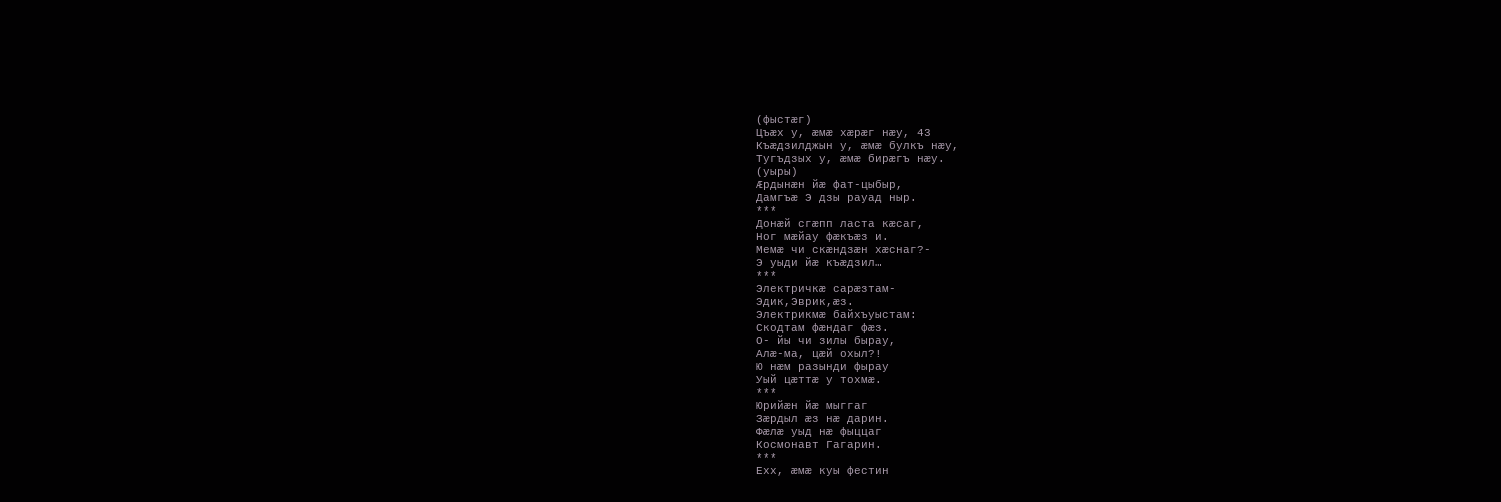(фыстæг)
Цъæх у, æмæ хæрæг нæу, 43
Къæдзилджын у, æмæ булкъ нæу,
Тугъдзых у, æмæ бирæгъ нæу.
(уыры)
Æрдынæн йæ фат-цыбыр,
Дамгъæ Э дзы рауад ныр.
***
Донæй сгæпп ласта кæсаг,
Ног мæйау фæкъæз и.
Мемæ чи скæндзæн хæснаг?-
Э уыди йæ къæдзил…
***
Электричкæ сарæзтам-
Эдик,Эврик,æз.
Электрикмæ байхъуыстам:
Скодтам фæндаг фæз.
О- йы чи зилы бырау,
Алæ-ма, цæй охыл?!
Ю нæм разынди фырау
Уый цæттæ у тохмæ.
***
Юрийæн йæ мыггаг
Зæрдыл æз нæ дарин.
Фæлæ уыд нæ фыццаг
Космонавт Гагарин.
***
Ехх, æмæ куы фестин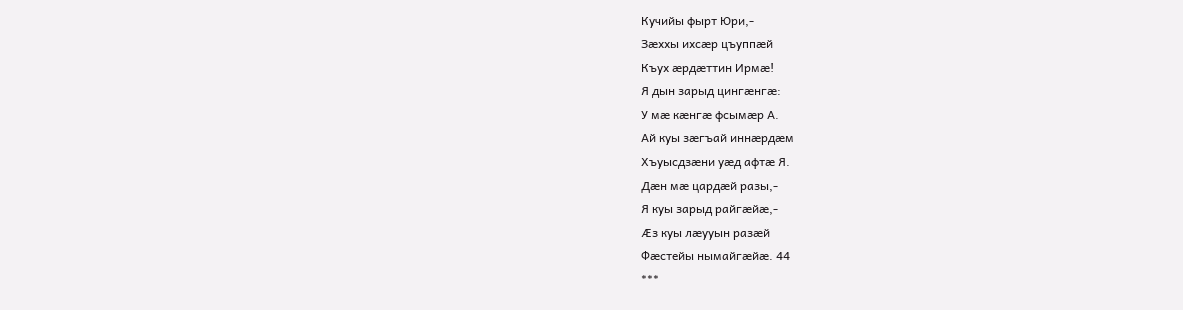Кучийы фырт Юри,-
Зæххы ихсæр цъуппæй
Къух æрдæттин Ирмæ!
Я дын зарыд цингæнгæ:
У мæ кæнгæ фсымæр А.
Ай куы зæгъай иннæрдæм
Хъуысдзæни уæд афтæ Я.
Дæн мæ цардæй разы,-
Я куы зарыд райгæйæ,-
Æз куы лæууын разæй
Фæстейы нымайгæйæ. 44
***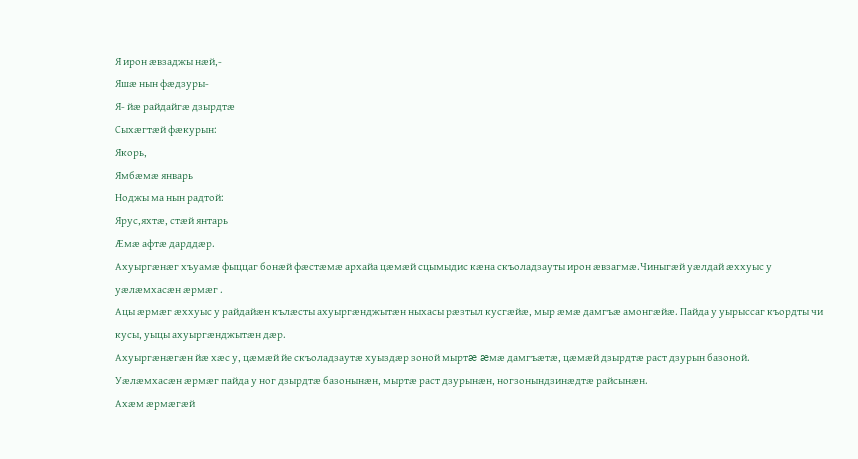Я ирон æвзаджы нæй,-
Яшæ нын фæдзуры-
Я- йæ райдайгæ дзырдтæ
Сыхæгтæй фæкурын:
Якорь,
Ямбæмæ январь
Ноджы ма нын радтой:
Ярус,яхтæ, стæй янтарь
Æмæ афтæ дарддæр.
Ахуыргæнæг хъуамæ фыццаг бонæй фæстæмæ архайа цæмæй сцымыдис кæна скъоладзауты ирон æвзагмæ.Чиныгæй уæлдай æххуыс у уæлæмхасæн æрмæг .
Ацы æрмæг æххуыс у райдайæн кълæсты ахуыргæнджытæн ныхасы рæзтыл кусгæйæ, мыр æмæ дамгъæ амонгæйæ. Пайда у уырыссаг къордты чи кусы, уыцы ахуыргæнджытæн дæр.
Ахуыргæнæгæн йæ хæс у, цæмæй йе скъоладзаутæ хуыздæр зоной мыртæ æмæ дамгъæтæ, цæмæй дзырдтæ раст дзурын базоной.
Уæлæмхасæн æрмæг пайда у ног дзырдтæ базонынæн, мыртæ раст дзурынæн, ногзонындзинæдтæ райсынæн.
Ахæм æрмæгæй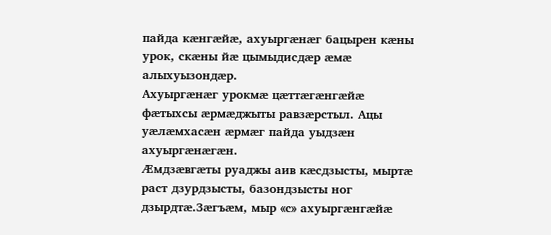пайда кæнгæйæ, ахуыргæнæг бацырен кæны урок, скæны йæ цымыдисдæр æмæ алыхуызондæр.
Ахуыргæнæг урокмæ цæттæгæнгæйæ фæтыхсы æрмæджыты равзæрстыл. Ацы уæлæмхасæн æрмæг пайда уыдзæн ахуыргæнæгæн.
Æмдзæвгæты руаджы аив кæсдзысты, мыртæ раст дзурдзысты, базондзысты ног дзырдтæ.Зæгъæм, мыр «с» ахуыргæнгæйæ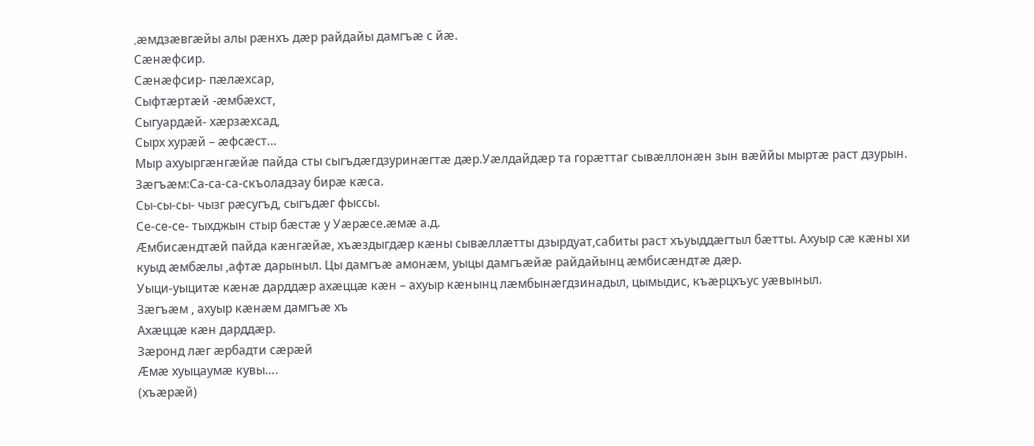,æмдзæвгæйы алы рæнхъ дæр райдайы дамгъæ с йæ.
Сæнæфсир.
Сæнæфсир- пæлæхсар,
Сыфтæртæй -æмбæхст,
Сыгуардæй- хæрзæхсад,
Сырх хурæй – æфсæст…
Мыр ахуыргæнгæйæ пайда сты сыгъдæгдзуринæгтæ дæр.Уæлдайдæр та горæттаг сывæллонæн зын вæййы мыртæ раст дзурын.
Зæгъæм:Са-са-са-скъоладзау бирæ кæса.
Сы-сы-сы- чызг рæсугъд, сыгъдæг фыссы.
Се-се-се- тыхджын стыр бæстæ у Уæрæсе.æмæ а.д.
Æмбисæндтæй пайда кæнгæйæ, хъæздыгдæр кæны сывæллæтты дзырдуат,сабиты раст хъуыддæгтыл бæтты. Ахуыр сæ кæны хи куыд æмбæлы ,афтæ дарыныл. Цы дамгъæ амонæм, уыцы дамгъæйæ райдайынц æмбисæндтæ дæр.
Уыци-уыцитæ кæнæ дарддæр ахæццæ кæн – ахуыр кæнынц лæмбынæгдзинадыл, цымыдис, къæрцхъус уæвыныл.
Зæгъæм , ахуыр кæнæм дамгъæ хъ
Ахæццæ кæн дарддæр.
Зæронд лæг æрбадти сæрæй
Æмæ хуыцаумæ кувы….
(хъæрæй)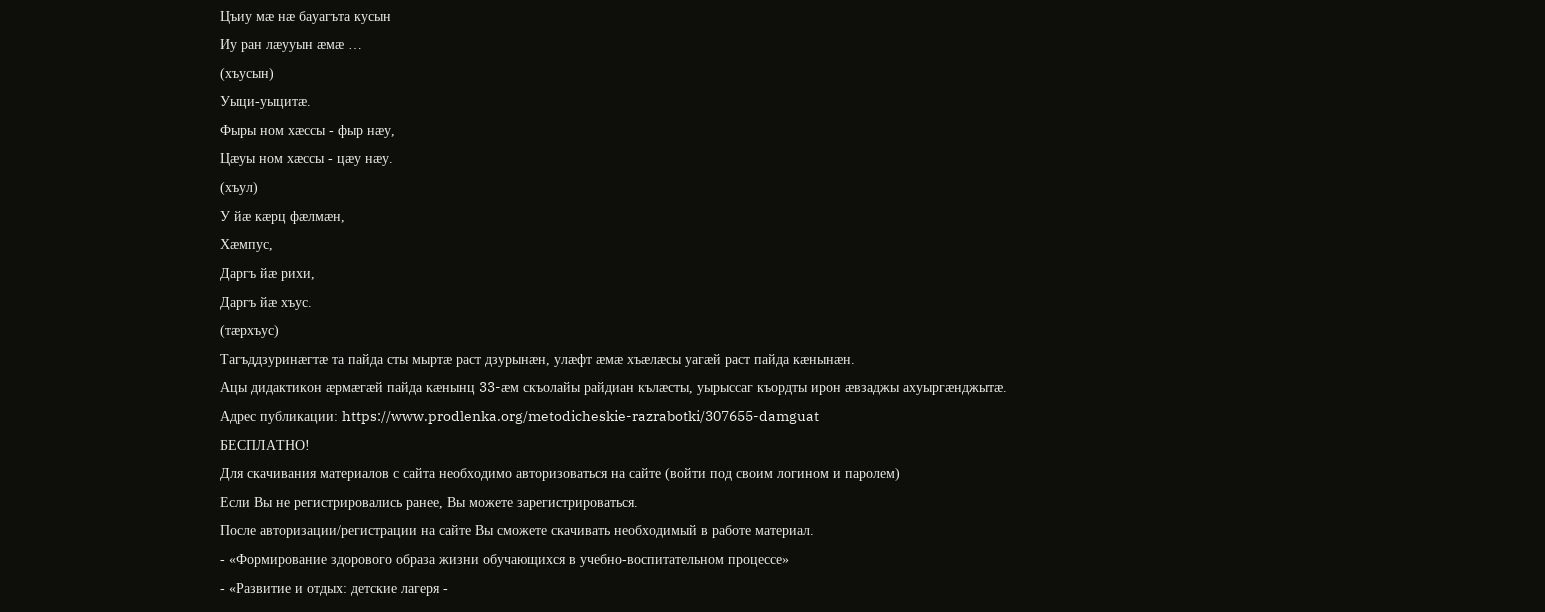Цъиу мæ нæ бауагъта кусын
Иу ран лæууын æмæ …
(хъусын)
Уыци-уыцитæ.
Фыры ном хæссы - фыр нæу,
Цæуы ном хæссы - цæу нæу.
(хъул)
У йæ кæрц фæлмæн,
Хæмпус,
Даргъ йæ рихи,
Даргъ йæ хъус.
(тæрхъус)
Тагъддзуринæгтæ та пайда сты мыртæ раст дзурынæн, улæфт æмæ хъæлæсы уагæй раст пайда кæнынæн.
Ацы дидактикон æрмæгæй пайда кæнынц 33-æм скъолайы райдиан кълæсты, уырыссаг къордты ирон æвзаджы ахуыргæнджытæ.
Адрес публикации: https://www.prodlenka.org/metodicheskie-razrabotki/307655-damguat
БЕСПЛАТНО!
Для скачивания материалов с сайта необходимо авторизоваться на сайте (войти под своим логином и паролем)
Если Вы не регистрировались ранее, Вы можете зарегистрироваться.
После авторизации/регистрации на сайте Вы сможете скачивать необходимый в работе материал.
- «Формирование здорового образа жизни обучающихся в учебно-воспитательном процессе»
- «Развитие и отдых: детские лагеря -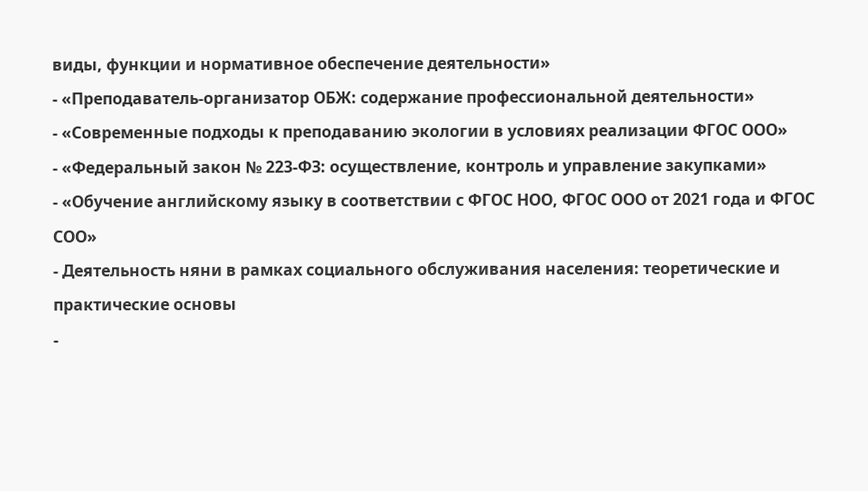виды, функции и нормативное обеспечение деятельности»
- «Преподаватель-организатор ОБЖ: содержание профессиональной деятельности»
- «Современные подходы к преподаванию экологии в условиях реализации ФГОС ООО»
- «Федеральный закон № 223-ФЗ: осуществление, контроль и управление закупками»
- «Обучение английскому языку в соответствии с ФГОС НОО, ФГОС ООО от 2021 года и ФГОС СОО»
- Деятельность няни в рамках социального обслуживания населения: теоретические и практические основы
-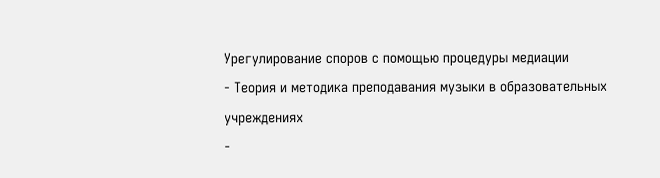Урегулирование споров с помощью процедуры медиации
- Теория и методика преподавания музыки в образовательных учреждениях
-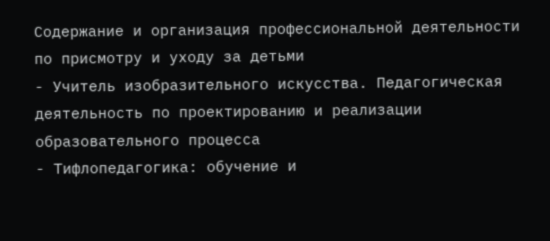Содержание и организация профессиональной деятельности по присмотру и уходу за детьми
- Учитель изобразительного искусства. Педагогическая деятельность по проектированию и реализации образовательного процесса
- Тифлопедагогика: обучение и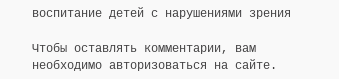воспитание детей с нарушениями зрения

Чтобы оставлять комментарии, вам необходимо авторизоваться на сайте.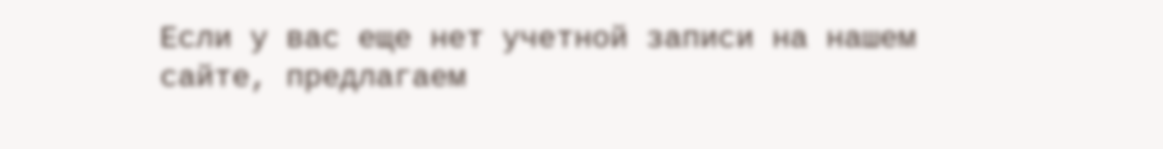Если у вас еще нет учетной записи на нашем сайте, предлагаем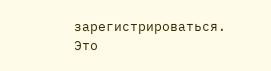зарегистрироваться. Это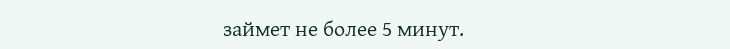займет не более 5 минут.